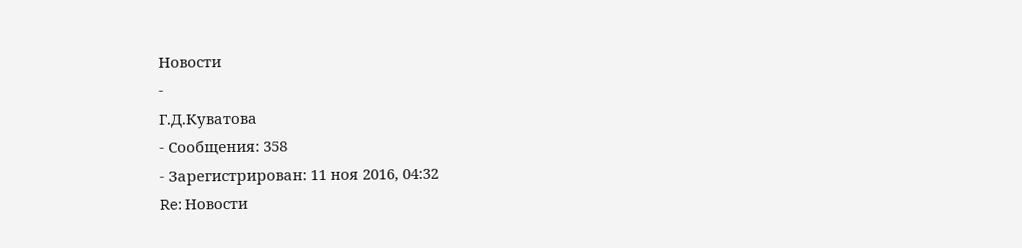Новости
-
Г.Д.Куватова
- Сообщения: 358
- Зарегистрирован: 11 ноя 2016, 04:32
Re: Новости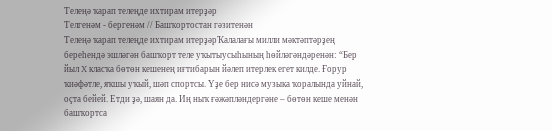Телеңә ҡарап телеңде ихтирам итерҙәр
Телгенәм - бергенәм // Башҡортостан гәзитенән
Телеңә ҡарап телеңде ихтирам итерҙәрҠалалағы милли мәктәптәрҙең береһендә эшләгән башҡорт теле уҡытыусыһының һөйләгәндәренән: “Бер йыл X класҡа бөтөн кешенең иғтибарын йәлеп итерлек егет килде. Ғорур ҡиәфәтле, яҡшы уҡый, шәп спортсы. Үҙе бер нисә музыка ҡоралында уйнай, оҫта бейей. Етди ҙә, шаян да. Иң ныҡ ғәжәпләндергәне – бөтөн кеше менән башҡортса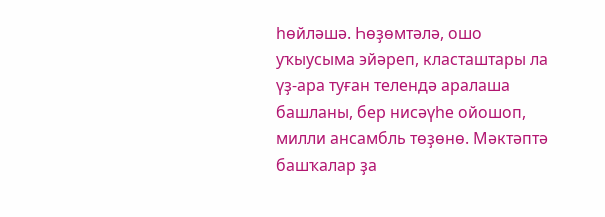һөйләшә. Һөҙөмтәлә, ошо уҡыусыма эйәреп, класташтары ла үҙ-ара туған телендә аралаша башланы, бер нисәүһе ойошоп, милли ансамбль төҙөнө. Мәктәптә башҡалар ҙа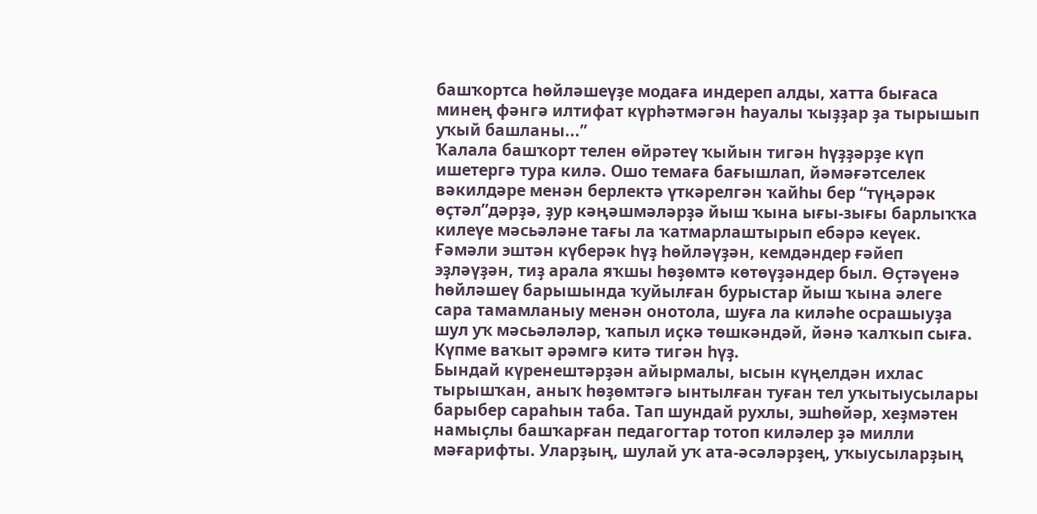башҡортса һөйләшеүҙе модаға индереп алды, хатта бығаса минең фәнгә илтифат күрһәтмәгән һауалы ҡыҙҙар ҙа тырышып уҡый башланы...”
Ҡалала башҡорт телен өйрәтеү ҡыйын тигән һүҙҙәрҙе күп ишетергә тура килә. Ошо темаға бағышлап, йәмәғәтселек вәкилдәре менән берлектә үткәрелгән ҡайһы бер “түңәрәк өҫтәл”дәрҙә, ҙур кәңәшмәләрҙә йыш ҡына ығы-зығы барлыҡҡа килеүе мәсьәләне тағы ла ҡатмарлаштырып ебәрә кеүек. Ғәмәли эштән күберәк һүҙ һөйләүҙән, кемдәндер ғәйеп эҙләүҙән, тиҙ арала яҡшы һөҙөмтә көтөүҙәндер был. Өҫтәүенә һөйләшеү барышында ҡуйылған бурыстар йыш ҡына әлеге сара тамамланыу менән онотола, шуға ла киләһе осрашыуҙа шул уҡ мәсьәләләр, ҡапыл иҫкә төшкәндәй, йәнә ҡалҡып сыға. Күпме ваҡыт әрәмгә китә тигән һүҙ.
Бындай күренештәрҙән айырмалы, ысын күңелдән ихлас тырышҡан, аныҡ һөҙөмтәгә ынтылған туған тел уҡытыусылары барыбер сараһын таба. Тап шундай рухлы, эшһөйәр, хеҙмәтен намыҫлы башҡарған педагогтар тотоп киләлер ҙә милли мәғарифты. Уларҙың, шулай уҡ ата-әсәләрҙең, уҡыусыларҙың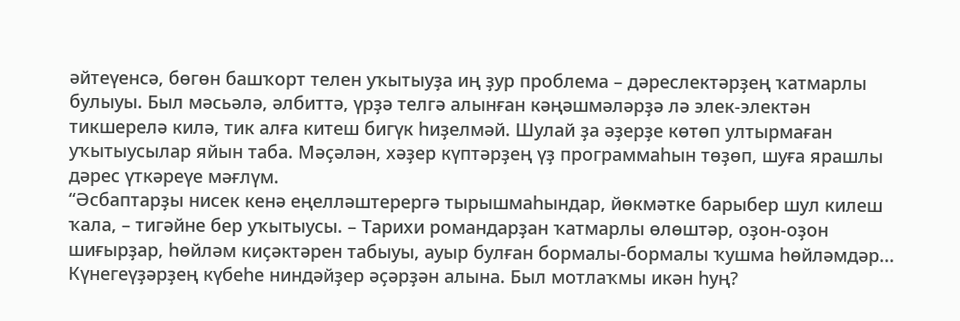әйтеүенсә, бөгөн башҡорт телен уҡытыуҙа иң ҙур проблема – дәреслектәрҙең ҡатмарлы булыуы. Был мәсьәлә, әлбиттә, үрҙә телгә алынған кәңәшмәләрҙә лә элек-электән тикшерелә килә, тик алға китеш бигүк һиҙелмәй. Шулай ҙа әҙерҙе көтөп ултырмаған уҡытыусылар яйын таба. Мәҫәлән, хәҙер күптәрҙең үҙ программаһын төҙөп, шуға ярашлы дәрес үткәреүе мәғлүм.
“Әсбаптарҙы нисек кенә еңелләштерергә тырышмаһындар, йөкмәтке барыбер шул килеш ҡала, – тигәйне бер уҡытыусы. – Тарихи романдарҙан ҡатмарлы өлөштәр, оҙон-оҙон шиғырҙар, һөйләм киҫәктәрен табыуы, ауыр булған бормалы-бормалы ҡушма һөйләмдәр... Күнегеүҙәрҙең күбеһе ниндәйҙер әҫәрҙән алына. Был мотлаҡмы икән һуң?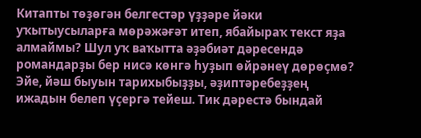Китапты төҙөгән белгестәр үҙҙәре йәки уҡытыусыларға мөрәжәғәт итеп, ябайыраҡ текст яҙа алмаймы? Шул уҡ ваҡытта әҙәбиәт дәресендә романдарҙы бер нисә көнгә һуҙып өйрәнеү дөрөҫмө? Эйе, йәш быуын тарихыбыҙҙы, әҙиптәребеҙҙең ижадын белеп үҫергә тейеш. Тик дәрестә бындай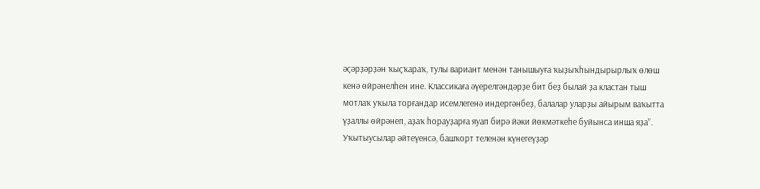әҫәрҙәрҙән ҡыҫҡараҡ, тулы вариант менән танышыуға ҡыҙыҡһындырырлыҡ өлөш кенә өйрәнелһен ине. Классикаға әүерелгәндәрҙе бит беҙ былай ҙа кластан тыш мотлаҡ уҡыла торғандар исемлегенә индергәнбеҙ, балалар уларҙы айырым ваҡытта үҙаллы өйрәнеп, аҙаҡ һорауҙарға яуап бирә йәки йөкмәткеһе буйынса инша яҙа”.
Уҡытыусылар әйтеүенсә, башҡорт теленән күнегеүҙәр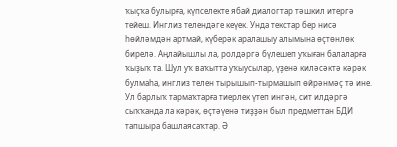ҡыҫҡа булырға, күпселекте ябай диалогтар тәшкил итергә тейеш. Инглиз телендәге кеүек. Унда текстар бер нисә һөйләмдән артмай, күберәк аралашыу алымына өҫтөнлөк бирелә. Аңлайышлы ла, ролдәргә бүлешеп уҡыған балаларға ҡыҙыҡ та. Шул уҡ ваҡытта уҡыусылар, үҙенә киләсәктә кәрәк булмаһа, инглиз телен тырышып-тырмашып өйрәнмәҫ тә ине. Ул барлыҡ тармаҡтарға тиерлек үтеп ингән, сит илдәргә сыҡҡанда ла кәрәк, өҫтәүенә тиҙҙән был предметтан БДИ тапшыра башлаясаҡтар. Ә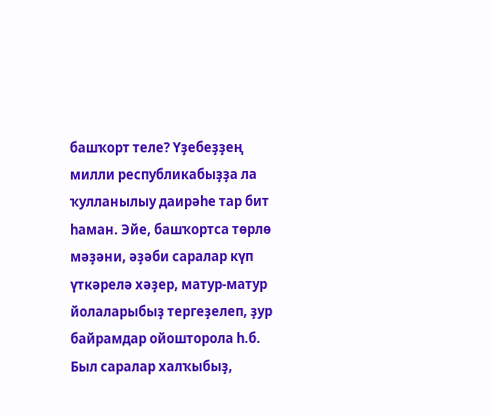башҡорт теле? Үҙебеҙҙең милли республикабыҙҙа ла ҡулланылыу даирәһе тар бит һаман. Эйе, башҡортса төрлө мәҙәни, әҙәби саралар күп үткәрелә хәҙер, матур-матур йолаларыбыҙ тергеҙелеп, ҙур байрамдар ойошторола һ.б.
Был саралар халҡыбыҙ,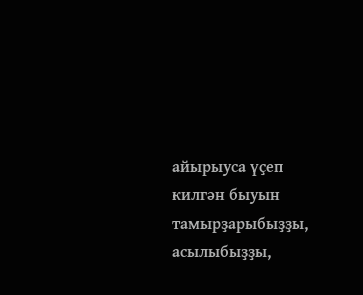айырыуса үҫеп килгән быуын тамырҙарыбыҙҙы, асылыбыҙҙы,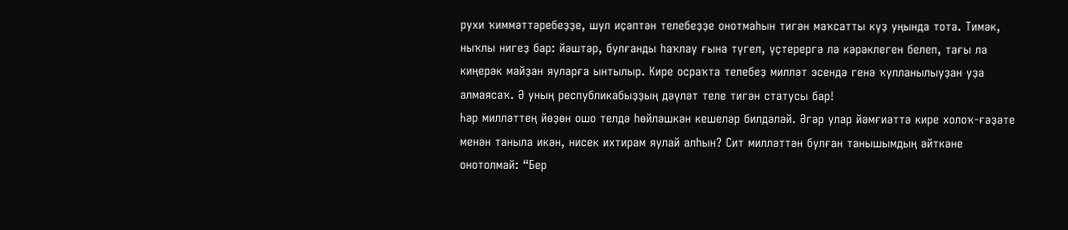рухи ҡиммәттәребеҙҙе, шул иҫәптән телебеҙҙе онотмаһын тигән маҡсатты күҙ уңында тота. Тимәк, ныҡлы нигеҙ бар: йәштәр, булғанды һаҡлау ғына түгел, үҫтерергә лә кәрәклеген белеп, тағы ла киңерәк майҙан яуларға ынтылыр. Кире осраҡта телебеҙ милләт эсендә генә ҡулланылыуҙан уҙа алмаясаҡ. Ә уның республикабыҙҙың дәүләт теле тигән статусы бар!
Һәр милләттең йөҙөн ошо телдә һөйләшкән кешеләр билдәләй. Әгәр улар йәмғиәттә кире холоҡ-ғәҙәте менән таныла икән, нисек ихтирам яулай алһын? Сит милләттән булған танышымдың әйткәне онотолмай: “Бер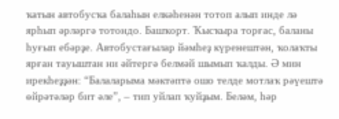ҡатын автобусҡа балаһын елкәһенән тотоп алып инде лә ярһып әрләргә тотондо. Башҡорт. Ҡысҡыра торғас, баланы һуғып ебәрҙе. Автобустағылар йәмһеҙ күренештән, ҡолаҡты ярған тауыштан ни әйтергә белмәй шымып ҡалды. Ә мин ирекһеҙҙән: “Балаларыма мәктәптә ошо телде мотлаҡ рәүештә өйрәтәләр бит әле”, – тип уйлап ҡуйҙым. Беләм, һәр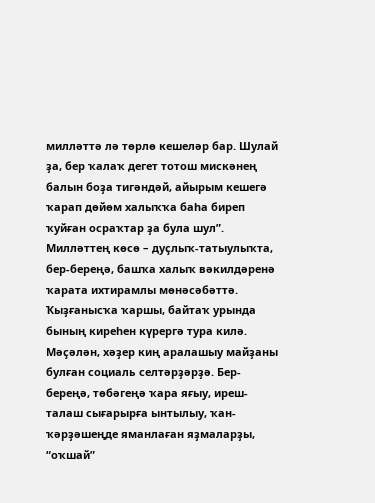милләттә лә төрлө кешеләр бар. Шулай ҙа, бер ҡалаҡ дегет тотош мискәнең балын боҙа тигәндәй, айырым кешегә ҡарап дөйөм халыҡҡа баһа биреп ҡуйған осраҡтар ҙа була шул”.
Милләттең көсө – дуҫлыҡ-татыулыҡта, бер-береңә, башҡа халыҡ вәкилдәренә ҡарата ихтирамлы мөнәсәбәттә. Ҡыҙғанысҡа ҡаршы, байтаҡ урында бының киреһен күрергә тура килә. Мәҫәлән, хәҙер киң аралашыу майҙаны булған социаль селтәрҙәрҙә. Бер-береңә, төбәгеңә ҡара яғыу, иреш-талаш сығарырға ынтылыу, ҡан-ҡәрҙәшеңде яманлаған яҙмаларҙы, “оҡшай”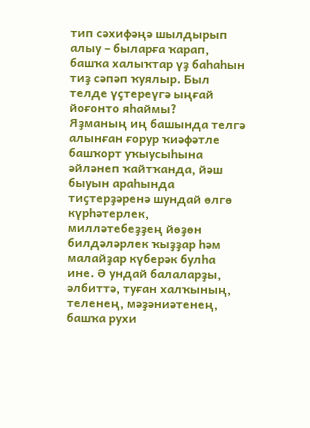тип сәхифәңә шылдырып алыу – быларға ҡарап, башҡа халыҡтар үҙ баһаһын тиҙ сәпәп ҡуялыр. Был телде үҫтереүгә ыңғай йоғонто яһаймы?
Яҙманың иң башында телгә алынған ғорур ҡиәфәтле башҡорт уҡыусыһына әйләнеп ҡайтҡанда, йәш быуын араһында тиҫтерҙәренә шундай өлгө күрһәтерлек, милләтебеҙҙең йөҙөн билдәләрлек ҡыҙҙар һәм малайҙар күберәк булһа ине. Ә ундай балаларҙы, әлбиттә, туған халҡының, теленең, мәҙәниәтенең, башҡа рухи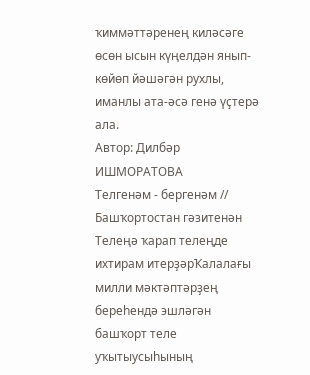ҡиммәттәренең киләсәге өсөн ысын күңелдән янып-көйөп йәшәгән рухлы, иманлы ата-әсә генә үҫтерә ала.
Автор: Дилбәр ИШМОРАТОВА
Телгенәм - бергенәм // Башҡортостан гәзитенән
Телеңә ҡарап телеңде ихтирам итерҙәрҠалалағы милли мәктәптәрҙең береһендә эшләгән башҡорт теле уҡытыусыһының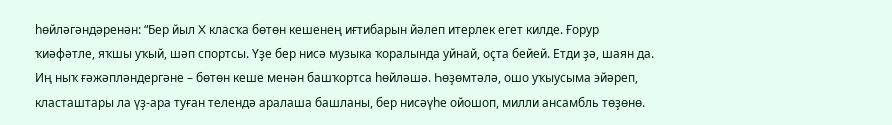һөйләгәндәренән: “Бер йыл X класҡа бөтөн кешенең иғтибарын йәлеп итерлек егет килде. Ғорур ҡиәфәтле, яҡшы уҡый, шәп спортсы. Үҙе бер нисә музыка ҡоралында уйнай, оҫта бейей. Етди ҙә, шаян да. Иң ныҡ ғәжәпләндергәне – бөтөн кеше менән башҡортса һөйләшә. Һөҙөмтәлә, ошо уҡыусыма эйәреп, класташтары ла үҙ-ара туған телендә аралаша башланы, бер нисәүһе ойошоп, милли ансамбль төҙөнө.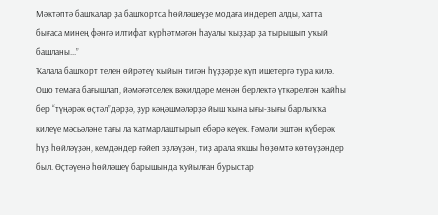Мәктәптә башҡалар ҙа башҡортса һөйләшеүҙе модаға индереп алды, хатта бығаса минең фәнгә илтифат күрһәтмәгән һауалы ҡыҙҙар ҙа тырышып уҡый башланы...”
Ҡалала башҡорт телен өйрәтеү ҡыйын тигән һүҙҙәрҙе күп ишетергә тура килә. Ошо темаға бағышлап, йәмәғәтселек вәкилдәре менән берлектә үткәрелгән ҡайһы бер “түңәрәк өҫтәл”дәрҙә, ҙур кәңәшмәләрҙә йыш ҡына ығы-зығы барлыҡҡа килеүе мәсьәләне тағы ла ҡатмарлаштырып ебәрә кеүек. Ғәмәли эштән күберәк һүҙ һөйләүҙән, кемдәндер ғәйеп эҙләүҙән, тиҙ арала яҡшы һөҙөмтә көтөүҙәндер был. Өҫтәүенә һөйләшеү барышында ҡуйылған бурыстар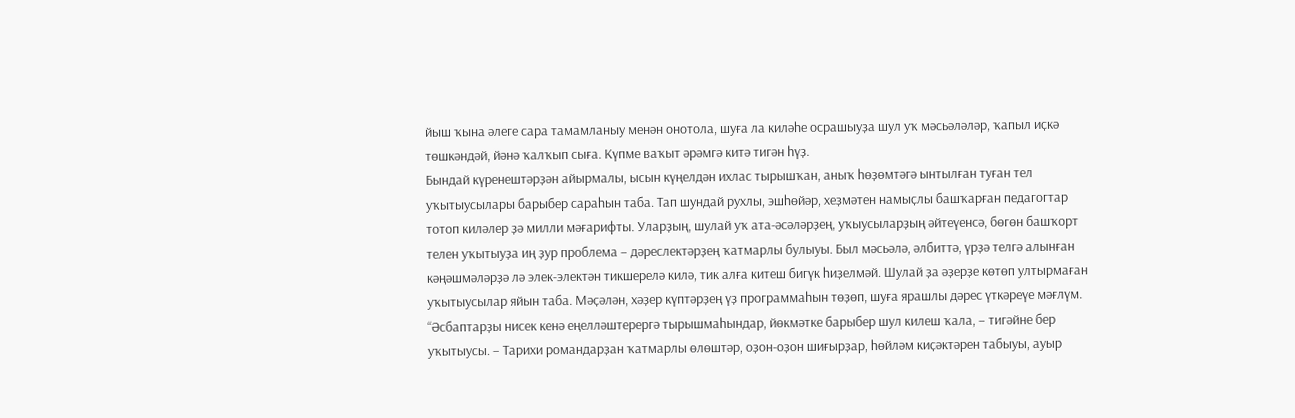йыш ҡына әлеге сара тамамланыу менән онотола, шуға ла киләһе осрашыуҙа шул уҡ мәсьәләләр, ҡапыл иҫкә төшкәндәй, йәнә ҡалҡып сыға. Күпме ваҡыт әрәмгә китә тигән һүҙ.
Бындай күренештәрҙән айырмалы, ысын күңелдән ихлас тырышҡан, аныҡ һөҙөмтәгә ынтылған туған тел уҡытыусылары барыбер сараһын таба. Тап шундай рухлы, эшһөйәр, хеҙмәтен намыҫлы башҡарған педагогтар тотоп киләлер ҙә милли мәғарифты. Уларҙың, шулай уҡ ата-әсәләрҙең, уҡыусыларҙың әйтеүенсә, бөгөн башҡорт телен уҡытыуҙа иң ҙур проблема – дәреслектәрҙең ҡатмарлы булыуы. Был мәсьәлә, әлбиттә, үрҙә телгә алынған кәңәшмәләрҙә лә элек-электән тикшерелә килә, тик алға китеш бигүк һиҙелмәй. Шулай ҙа әҙерҙе көтөп ултырмаған уҡытыусылар яйын таба. Мәҫәлән, хәҙер күптәрҙең үҙ программаһын төҙөп, шуға ярашлы дәрес үткәреүе мәғлүм.
“Әсбаптарҙы нисек кенә еңелләштерергә тырышмаһындар, йөкмәтке барыбер шул килеш ҡала, – тигәйне бер уҡытыусы. – Тарихи романдарҙан ҡатмарлы өлөштәр, оҙон-оҙон шиғырҙар, һөйләм киҫәктәрен табыуы, ауыр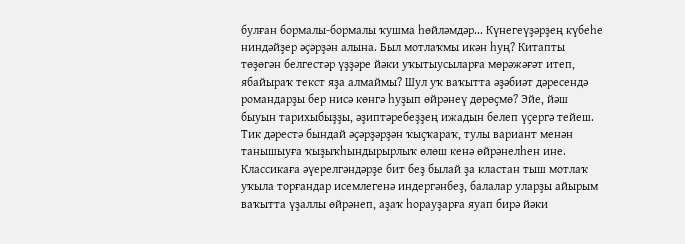булған бормалы-бормалы ҡушма һөйләмдәр... Күнегеүҙәрҙең күбеһе ниндәйҙер әҫәрҙән алына. Был мотлаҡмы икән һуң? Китапты төҙөгән белгестәр үҙҙәре йәки уҡытыусыларға мөрәжәғәт итеп, ябайыраҡ текст яҙа алмаймы? Шул уҡ ваҡытта әҙәбиәт дәресендә романдарҙы бер нисә көнгә һуҙып өйрәнеү дөрөҫмө? Эйе, йәш быуын тарихыбыҙҙы, әҙиптәребеҙҙең ижадын белеп үҫергә тейеш. Тик дәрестә бындай әҫәрҙәрҙән ҡыҫҡараҡ, тулы вариант менән танышыуға ҡыҙыҡһындырырлыҡ өлөш кенә өйрәнелһен ине. Классикаға әүерелгәндәрҙе бит беҙ былай ҙа кластан тыш мотлаҡ уҡыла торғандар исемлегенә индергәнбеҙ, балалар уларҙы айырым ваҡытта үҙаллы өйрәнеп, аҙаҡ һорауҙарға яуап бирә йәки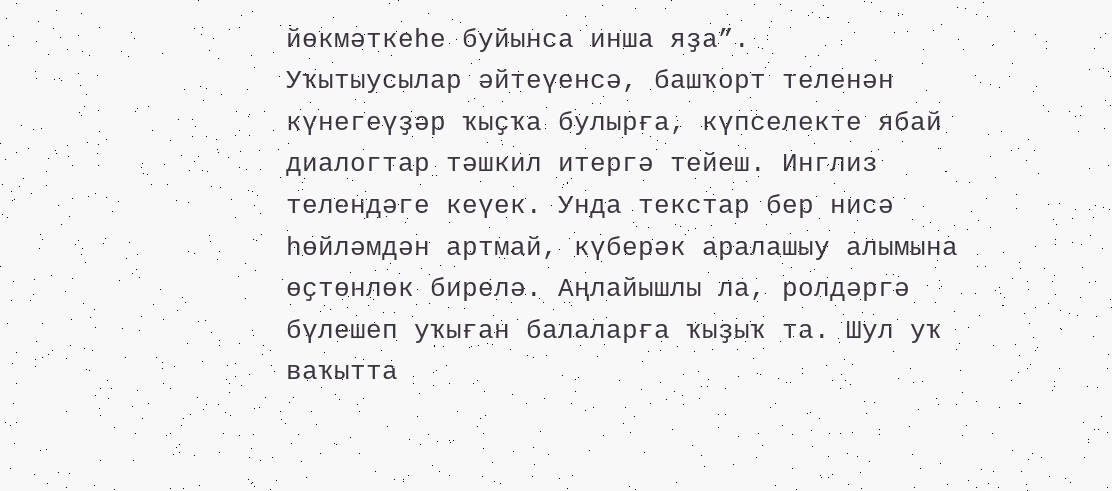йөкмәткеһе буйынса инша яҙа”.
Уҡытыусылар әйтеүенсә, башҡорт теленән күнегеүҙәр ҡыҫҡа булырға, күпселекте ябай диалогтар тәшкил итергә тейеш. Инглиз телендәге кеүек. Унда текстар бер нисә һөйләмдән артмай, күберәк аралашыу алымына өҫтөнлөк бирелә. Аңлайышлы ла, ролдәргә бүлешеп уҡыған балаларға ҡыҙыҡ та. Шул уҡ ваҡытта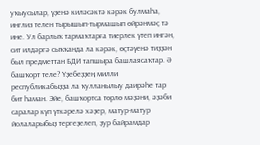уҡыусылар, үҙенә киләсәктә кәрәк булмаһа, инглиз телен тырышып-тырмашып өйрәнмәҫ тә ине. Ул барлыҡ тармаҡтарға тиерлек үтеп ингән, сит илдәргә сыҡҡанда ла кәрәк, өҫтәүенә тиҙҙән был предметтан БДИ тапшыра башлаясаҡтар. Ә башҡорт теле? Үҙебеҙҙең милли республикабыҙҙа ла ҡулланылыу даирәһе тар бит һаман. Эйе, башҡортса төрлө мәҙәни, әҙәби саралар күп үткәрелә хәҙер, матур-матур йолаларыбыҙ тергеҙелеп, ҙур байрамдар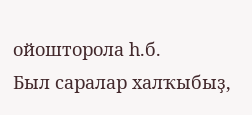ойошторола һ.б.
Был саралар халҡыбыҙ,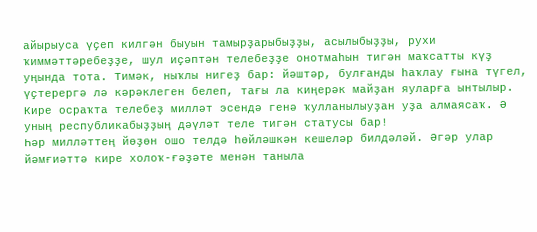айырыуса үҫеп килгән быуын тамырҙарыбыҙҙы, асылыбыҙҙы, рухи ҡиммәттәребеҙҙе, шул иҫәптән телебеҙҙе онотмаһын тигән маҡсатты күҙ уңында тота. Тимәк, ныҡлы нигеҙ бар: йәштәр, булғанды һаҡлау ғына түгел, үҫтерергә лә кәрәклеген белеп, тағы ла киңерәк майҙан яуларға ынтылыр. Кире осраҡта телебеҙ милләт эсендә генә ҡулланылыуҙан уҙа алмаясаҡ. Ә уның республикабыҙҙың дәүләт теле тигән статусы бар!
Һәр милләттең йөҙөн ошо телдә һөйләшкән кешеләр билдәләй. Әгәр улар йәмғиәттә кире холоҡ-ғәҙәте менән таныла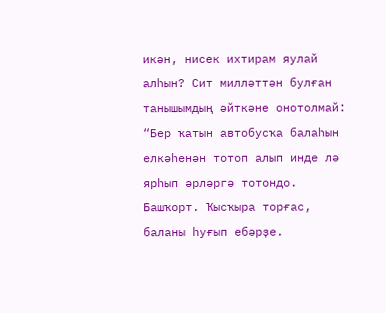икән, нисек ихтирам яулай алһын? Сит милләттән булған танышымдың әйткәне онотолмай: “Бер ҡатын автобусҡа балаһын елкәһенән тотоп алып инде лә ярһып әрләргә тотондо. Башҡорт. Ҡысҡыра торғас, баланы һуғып ебәрҙе.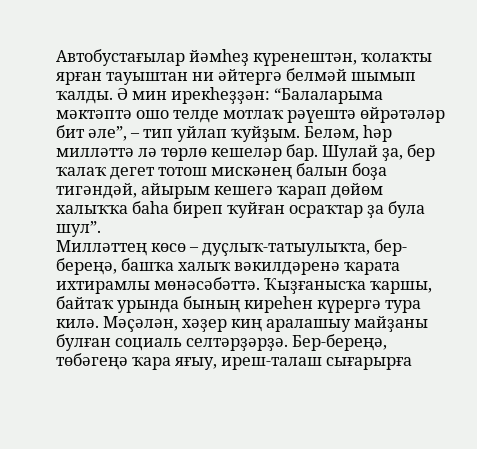Автобустағылар йәмһеҙ күренештән, ҡолаҡты ярған тауыштан ни әйтергә белмәй шымып ҡалды. Ә мин ирекһеҙҙән: “Балаларыма мәктәптә ошо телде мотлаҡ рәүештә өйрәтәләр бит әле”, – тип уйлап ҡуйҙым. Беләм, һәр милләттә лә төрлө кешеләр бар. Шулай ҙа, бер ҡалаҡ дегет тотош мискәнең балын боҙа тигәндәй, айырым кешегә ҡарап дөйөм халыҡҡа баһа биреп ҡуйған осраҡтар ҙа була шул”.
Милләттең көсө – дуҫлыҡ-татыулыҡта, бер-береңә, башҡа халыҡ вәкилдәренә ҡарата ихтирамлы мөнәсәбәттә. Ҡыҙғанысҡа ҡаршы, байтаҡ урында бының киреһен күрергә тура килә. Мәҫәлән, хәҙер киң аралашыу майҙаны булған социаль селтәрҙәрҙә. Бер-береңә, төбәгеңә ҡара яғыу, иреш-талаш сығарырға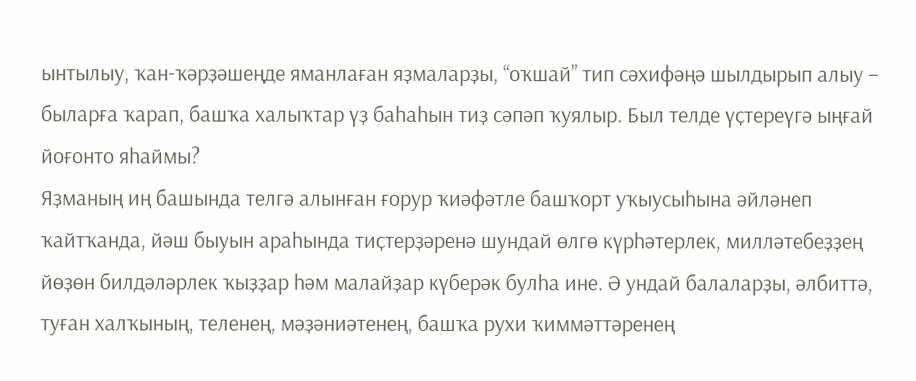ынтылыу, ҡан-ҡәрҙәшеңде яманлаған яҙмаларҙы, “оҡшай” тип сәхифәңә шылдырып алыу – быларға ҡарап, башҡа халыҡтар үҙ баһаһын тиҙ сәпәп ҡуялыр. Был телде үҫтереүгә ыңғай йоғонто яһаймы?
Яҙманың иң башында телгә алынған ғорур ҡиәфәтле башҡорт уҡыусыһына әйләнеп ҡайтҡанда, йәш быуын араһында тиҫтерҙәренә шундай өлгө күрһәтерлек, милләтебеҙҙең йөҙөн билдәләрлек ҡыҙҙар һәм малайҙар күберәк булһа ине. Ә ундай балаларҙы, әлбиттә, туған халҡының, теленең, мәҙәниәтенең, башҡа рухи ҡиммәттәренең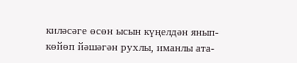киләсәге өсөн ысын күңелдән янып-көйөп йәшәгән рухлы, иманлы ата-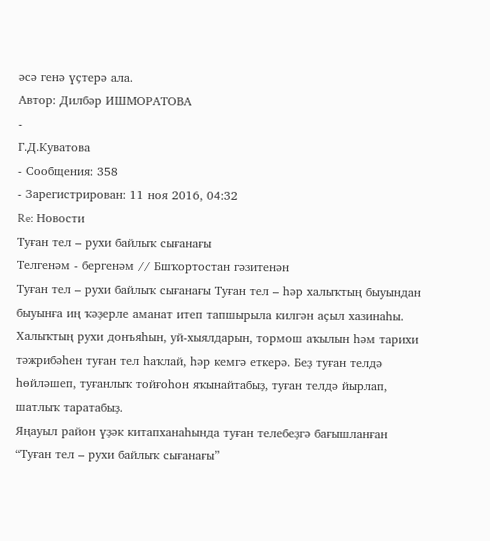әсә генә үҫтерә ала.
Автор: Дилбәр ИШМОРАТОВА
-
Г.Д.Куватова
- Сообщения: 358
- Зарегистрирован: 11 ноя 2016, 04:32
Re: Новости
Туған тел – рухи байлыҡ сығанағы
Телгенәм - бергенәм // Бшҡортостан гәзитенән
Туған тел – рухи байлыҡ сығанағы Туған тел – һәр халыҡтың быуындан быуынға иң ҡәҙерле аманат итеп тапшырыла килгән аҫыл хазинаһы. Халыҡтың рухи донъяһын, уй-хыялдарын, тормош аҡылын һәм тарихи тәжрибәһен туған тел һаҡлай, һәр кемгә еткерә. Беҙ туған телдә һөйләшеп, туғанлыҡ тойғоһон яҡынайтабыҙ, туған телдә йырлап, шатлыҡ таратабыҙ.
Яңауыл район үҙәк китапханаһында туған телебеҙгә бағышланған “Туған тел – рухи байлыҡ сығанағы”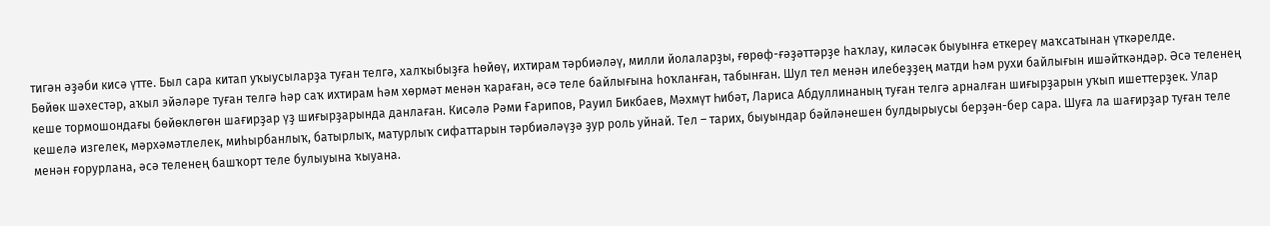тигән әҙәби кисә үтте. Был сара китап уҡыусыларҙа туған телгә, халҡыбыҙға һөйөү, ихтирам тәрбиәләү, милли йолаларҙы, ғөрөф-ғәҙәттәрҙе һаҡлау, киләсәк быуынға еткереү маҡсатынан үткәрелде.
Бөйөк шәхестәр, аҡыл эйәләре туған телгә һәр саҡ ихтирам һәм хөрмәт менән ҡараған, әсә теле байлығына һоҡланған, табынған. Шул тел менән илебеҙҙең матди һәм рухи байлығын ишәйткәндәр. Әсә теленең кеше тормошондағы бөйөклөгөн шағирҙар үҙ шиғырҙарында данлаған. Кисәлә Рәми Ғарипов, Рауил Бикбаев, Мәхмүт Һибәт, Лариса Абдуллинаның туған телгә арналған шиғырҙарын уҡып ишеттерҙек. Улар кешелә изгелек, мәрхәмәтлелек, миһырбанлыҡ, батырлыҡ, матурлыҡ сифаттарын тәрбиәләүҙә ҙур роль уйнай. Тел – тарих, быуындар бәйләнешен булдырыусы берҙән-бер сара. Шуға ла шағирҙар туған теле менән ғорурлана, әсә теленең башҡорт теле булыуына ҡыуана.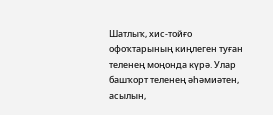Шатлыҡ, хис-тойғо офоҡтарының киңлеген туған теленең моңонда күрә. Улар башҡорт теленең әһәмиәтен, асылын,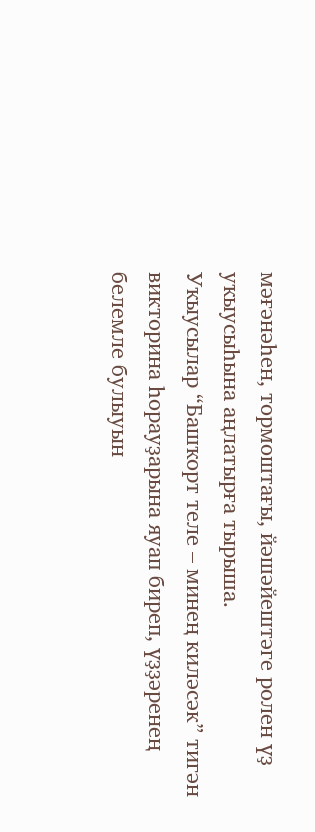мәғәнәһен, тормоштағы, йәшәйештәге ролен үҙ уҡыусыһына аңлатырға тырыша.
Уҡыусылар “Башҡорт теле – минең киләсәк” тигән викторина һорауҙарына яуап биреп, үҙҙәренең белемле булыуын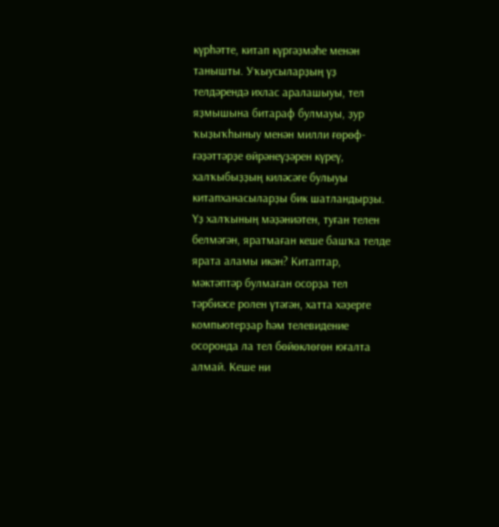күрһәтте, китап күргәҙмәһе менән танышты. Уҡыусыларҙың үҙ телдәрендә ихлас аралашыуы, тел яҙмышына битараф булмауы, ҙур ҡыҙыҡһыныу менән милли ғөрөф-ғәҙәттәрҙе өйрәнеүҙәрен күреү, халҡыбыҙҙың киләсәге булыуы китапханасыларҙы бик шатландырҙы.
Үҙ халҡының мәҙәниәтен, туған телен белмәгән, яратмаған кеше башҡа телде ярата аламы икән? Китаптар, мәктәптәр булмаған осорҙа тел тәрбиәсе ролен үтәгән, хатта хәҙерге компьютерҙар һәм телевидение осоронда ла тел бөйөклөгөн юғалта алмай. Кеше ни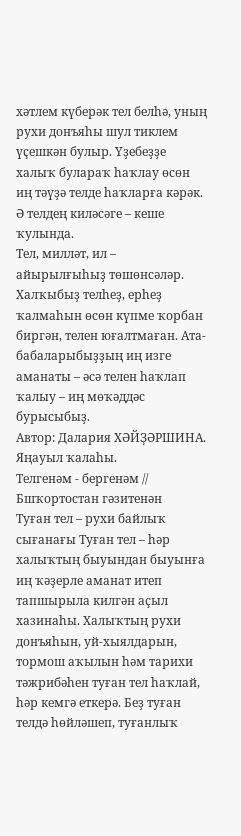хәтлем күберәк тел белһә, уның рухи донъяһы шул тиклем үҫешкән булыр. Үҙебеҙҙе халыҡ булараҡ һаҡлау өсөн иң тәүҙә телде һаҡларға кәрәк. Ә телдең киләсәге – кеше ҡулында.
Тел, милләт, ил – айырылғыһыҙ төшөнсәләр. Халҡыбыҙ телһеҙ, ерһеҙ ҡалмаһын өсөн күпме ҡорбан биргән, телен юғалтмаған. Ата-бабаларыбыҙҙың иң изге аманаты – әсә телен һаҡлап ҡалыу – иң мөҡәддәс бурысыбыҙ.
Автор: Далария ХӘЙҘӘРШИНА.
Яңауыл ҡалаһы.
Телгенәм - бергенәм // Бшҡортостан гәзитенән
Туған тел – рухи байлыҡ сығанағы Туған тел – һәр халыҡтың быуындан быуынға иң ҡәҙерле аманат итеп тапшырыла килгән аҫыл хазинаһы. Халыҡтың рухи донъяһын, уй-хыялдарын, тормош аҡылын һәм тарихи тәжрибәһен туған тел һаҡлай, һәр кемгә еткерә. Беҙ туған телдә һөйләшеп, туғанлыҡ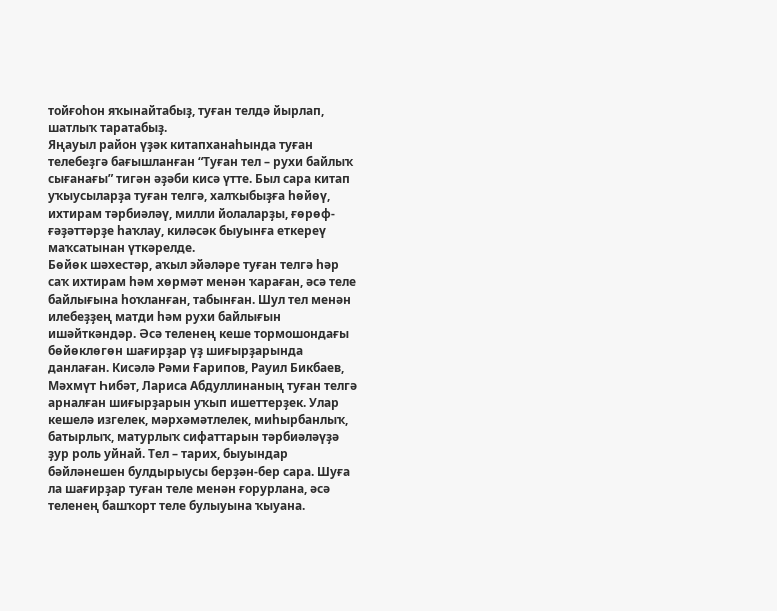тойғоһон яҡынайтабыҙ, туған телдә йырлап, шатлыҡ таратабыҙ.
Яңауыл район үҙәк китапханаһында туған телебеҙгә бағышланған “Туған тел – рухи байлыҡ сығанағы” тигән әҙәби кисә үтте. Был сара китап уҡыусыларҙа туған телгә, халҡыбыҙға һөйөү, ихтирам тәрбиәләү, милли йолаларҙы, ғөрөф-ғәҙәттәрҙе һаҡлау, киләсәк быуынға еткереү маҡсатынан үткәрелде.
Бөйөк шәхестәр, аҡыл эйәләре туған телгә һәр саҡ ихтирам һәм хөрмәт менән ҡараған, әсә теле байлығына һоҡланған, табынған. Шул тел менән илебеҙҙең матди һәм рухи байлығын ишәйткәндәр. Әсә теленең кеше тормошондағы бөйөклөгөн шағирҙар үҙ шиғырҙарында данлаған. Кисәлә Рәми Ғарипов, Рауил Бикбаев, Мәхмүт Һибәт, Лариса Абдуллинаның туған телгә арналған шиғырҙарын уҡып ишеттерҙек. Улар кешелә изгелек, мәрхәмәтлелек, миһырбанлыҡ, батырлыҡ, матурлыҡ сифаттарын тәрбиәләүҙә ҙур роль уйнай. Тел – тарих, быуындар бәйләнешен булдырыусы берҙән-бер сара. Шуға ла шағирҙар туған теле менән ғорурлана, әсә теленең башҡорт теле булыуына ҡыуана.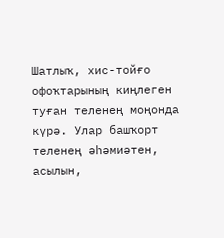Шатлыҡ, хис-тойғо офоҡтарының киңлеген туған теленең моңонда күрә. Улар башҡорт теленең әһәмиәтен, асылын,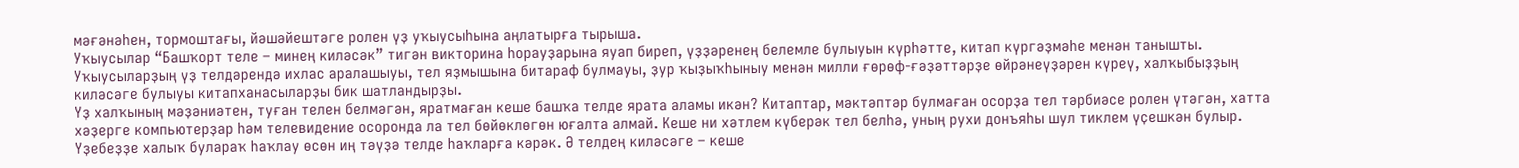мәғәнәһен, тормоштағы, йәшәйештәге ролен үҙ уҡыусыһына аңлатырға тырыша.
Уҡыусылар “Башҡорт теле – минең киләсәк” тигән викторина һорауҙарына яуап биреп, үҙҙәренең белемле булыуын күрһәтте, китап күргәҙмәһе менән танышты. Уҡыусыларҙың үҙ телдәрендә ихлас аралашыуы, тел яҙмышына битараф булмауы, ҙур ҡыҙыҡһыныу менән милли ғөрөф-ғәҙәттәрҙе өйрәнеүҙәрен күреү, халҡыбыҙҙың киләсәге булыуы китапханасыларҙы бик шатландырҙы.
Үҙ халҡының мәҙәниәтен, туған телен белмәгән, яратмаған кеше башҡа телде ярата аламы икән? Китаптар, мәктәптәр булмаған осорҙа тел тәрбиәсе ролен үтәгән, хатта хәҙерге компьютерҙар һәм телевидение осоронда ла тел бөйөклөгөн юғалта алмай. Кеше ни хәтлем күберәк тел белһә, уның рухи донъяһы шул тиклем үҫешкән булыр. Үҙебеҙҙе халыҡ булараҡ һаҡлау өсөн иң тәүҙә телде һаҡларға кәрәк. Ә телдең киләсәге – кеше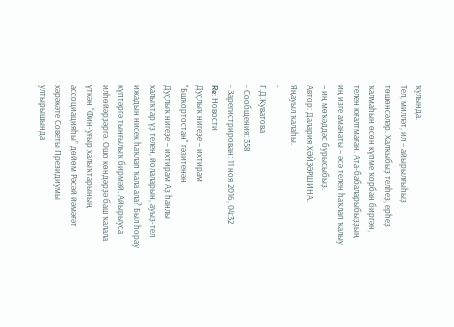ҡулында.
Тел, милләт, ил – айырылғыһыҙ төшөнсәләр. Халҡыбыҙ телһеҙ, ерһеҙ ҡалмаһын өсөн күпме ҡорбан биргән, телен юғалтмаған. Ата-бабаларыбыҙҙың иң изге аманаты – әсә телен һаҡлап ҡалыу – иң мөҡәддәс бурысыбыҙ.
Автор: Далария ХӘЙҘӘРШИНА.
Яңауыл ҡалаһы.
-
Г.Д.Куватова
- Сообщения: 358
- Зарегистрирован: 11 ноя 2016, 04:32
Re: Новости
Дуҫлыҡ нигеҙе – ихтирам
"Бшҡортостан" гәзитенән
Дуҫлыҡ нигеҙе – ихтирам Аҙ һанлы халыҡтар үҙ телен, йолаларын, ауыҙ-тел ижадын нисек һаҡлап ҡала ала? Был һорау күптәргә тынғылыҡ бирмәй. Айырыуса илһөйәрҙәргә. Ошо көндәрҙә баш ҡалала үткән “Фин-уғыр халыҡтарының ассоциацияһы” дөйөм Рәсәй йәмәғәт хәрәкәте Советы Президиумы ултырышында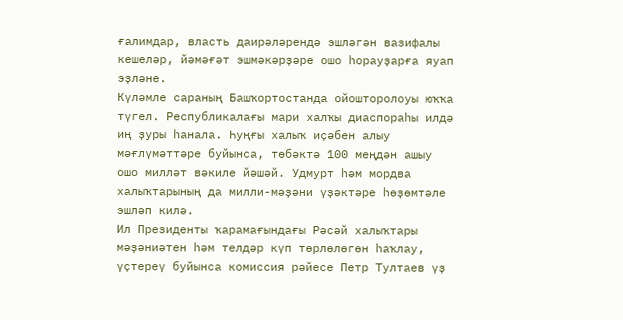ғалимдар, власть даирәләрендә эшләгән вазифалы кешеләр, йәмәғәт эшмәкәрҙәре ошо һорауҙарға яуап эҙләне.
Күләмле сараның Башҡортостанда ойошторолоуы юҡҡа түгел. Республикалағы мари халҡы диаспораһы илдә иң ҙуры һанала. Һуңғы халыҡ иҫәбен алыу мәғлүмәттәре буйынса, төбәктә 100 меңдән ашыу ошо милләт вәкиле йәшәй. Удмурт һәм мордва халыҡтарының да милли-мәҙәни үҙәктәре һөҙөмтәле эшләп килә.
Ил Президенты ҡарамағындағы Рәсәй халыҡтары мәҙәниәтен һәм телдәр күп төрлөлөгөн һаҡлау, үҫтереү буйынса комиссия рәйесе Петр Тултаев үҙ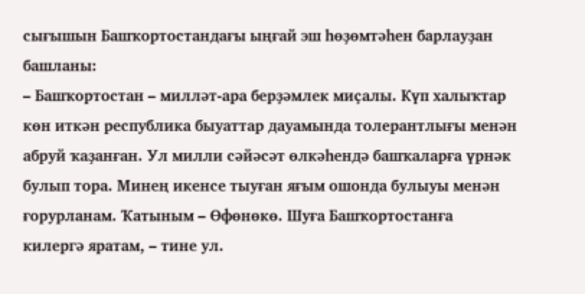сығышын Башҡортостандағы ыңғай эш һөҙөмтәһен барлауҙан башланы:
– Башҡортостан – милләт-ара берҙәмлек миҫалы. Күп халыҡтар көн иткән республика быуаттар дауамында толерантлығы менән абруй ҡаҙанған. Ул милли сәйәсәт өлкәһендә башҡаларға үрнәк булып тора. Минең икенсе тыуған яғым ошонда булыуы менән ғорурланам. Ҡатыным – Өфөнөкө. Шуға Башҡортостанға килергә яратам, – тине ул.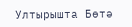Ултырышта Бөтә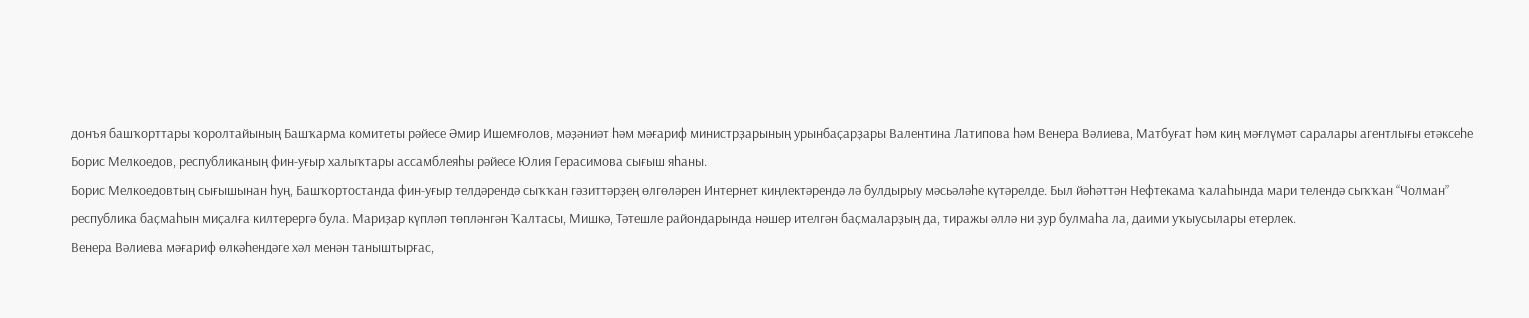донъя башҡорттары ҡоролтайының Башҡарма комитеты рәйесе Әмир Ишемғолов, мәҙәниәт һәм мәғариф министрҙарының урынбаҫарҙары Валентина Латипова һәм Венера Вәлиева, Матбуғат һәм киң мәғлүмәт саралары агентлығы етәксеһе Борис Мелкоедов, республиканың фин-уғыр халыҡтары ассамблеяһы рәйесе Юлия Герасимова сығыш яһаны.
Борис Мелкоедовтың сығышынан һуң, Башҡортостанда фин-уғыр телдәрендә сыҡҡан гәзиттәрҙең өлгөләрен Интернет киңлектәрендә лә булдырыу мәсьәләһе күтәрелде. Был йәһәттән Нефтекама ҡалаһында мари телендә сыҡҡан “Чолман” республика баҫмаһын миҫалға килтерергә була. Мариҙар күпләп төпләнгән Ҡалтасы, Мишкә, Тәтешле райондарында нәшер ителгән баҫмаларҙың да, тиражы әллә ни ҙур булмаһа ла, даими уҡыусылары етерлек.
Венера Вәлиева мәғариф өлкәһендәге хәл менән таныштырғас,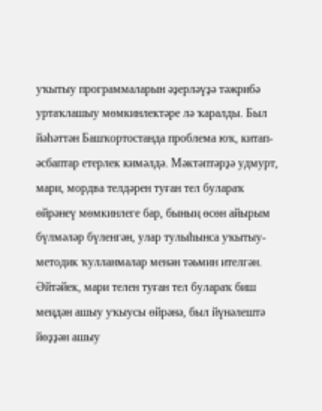уҡытыу программаларын әҙерләүҙә тәжрибә уртаҡлашыу мөмкинлектәре лә ҡаралды. Был йәһәттән Башҡортостанда проблема юҡ, китап-әсбаптар етерлек кимәлдә. Мәктәптәрҙә удмурт, мари, мордва телдәрен туған тел булараҡ өйрәнеү мөмкинлеге бар, бының өсөн айырым бүлмәләр бүленгән, улар тулыһынса уҡытыу-методик ҡулланмалар менән тәьмин ителгән. Әйтәйек, мари телен туған тел булараҡ биш меңдән ашыу уҡыусы өйрәнә, был йүнәлештә йөҙҙән ашыу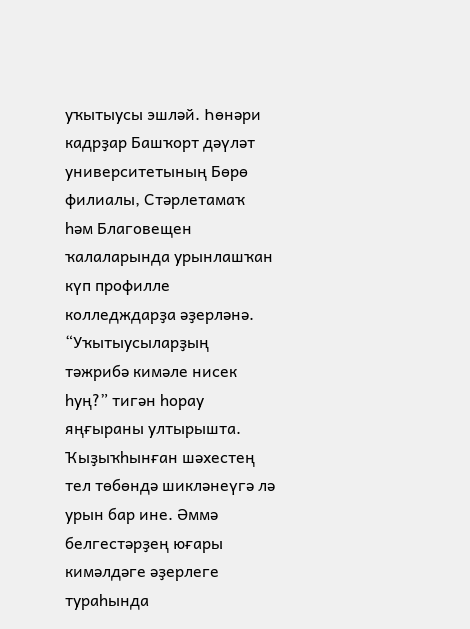уҡытыусы эшләй. Һөнәри кадрҙар Башҡорт дәүләт университетының Бөрө филиалы, Стәрлетамаҡ һәм Благовещен ҡалаларында урынлашҡан күп профилле колледждарҙа әҙерләнә. “Уҡытыусыларҙың тәжрибә кимәле нисек һуң?” тигән һорау яңғыраны ултырышта. Ҡыҙыҡһынған шәхестең тел төбөндә шикләнеүгә лә урын бар ине. Әммә белгестәрҙең юғары кимәлдәге әҙерлеге тураһында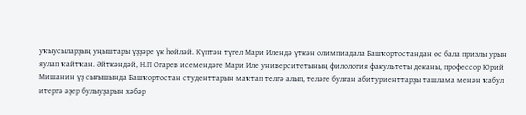уҡыусыларҙың уңыштары үҙҙәре үк һөйләй. Күптән түгел Мари Илендә үткән олимпиадала Башҡортостандан өс бала призлы урын яулап ҡайтҡан. Әйткәндәй, Н.П Огарев исемендәге Мари Иле университетының филология факультеты деканы, профессор Юрий Мишанин үҙ сығышында Башҡортостан студенттарын маҡтап телгә алып, теләге булған абитуриенттарҙы ташлама менән ҡабул итергә әҙер булыуҙарын хәбәр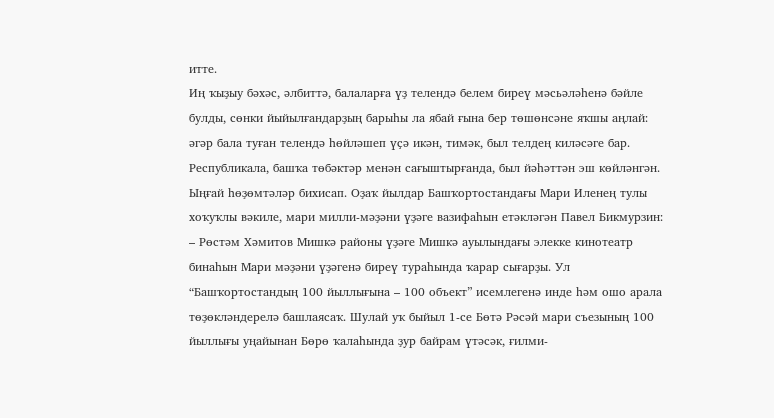итте.
Иң ҡыҙыу бәхәс, әлбиттә, балаларға үҙ телендә белем биреү мәсьәләһенә бәйле булды, сөнки йыйылғандарҙың барыһы ла ябай ғына бер төшөнсәне яҡшы аңлай: әгәр бала туған телендә һөйләшеп үҫә икән, тимәк, был телдең киләсәге бар. Республикала, башҡа төбәктәр менән сағыштырғанда, был йәһәттән эш көйләнгән. Ыңғай һөҙөмтәләр бихисап. Оҙаҡ йылдар Башҡортостандағы Мари Иленең тулы хоҡуҡлы вәкиле, мари милли-мәҙәни үҙәге вазифаһын етәкләгән Павел Бикмурзин:
– Рөстәм Хәмитов Мишкә районы үҙәге Мишкә ауылындағы элекке кинотеатр бинаһын Мари мәҙәни үҙәгенә биреү тураһында ҡарар сығарҙы. Ул “Башҡортостандың 100 йыллығына – 100 объект” исемлегенә инде һәм ошо арала төҙөкләндерелә башлаясаҡ. Шулай уҡ быйыл 1-се Бөтә Рәсәй мари съезының 100 йыллығы уңайынан Бөрө ҡалаһында ҙур байрам үтәсәк, ғилми-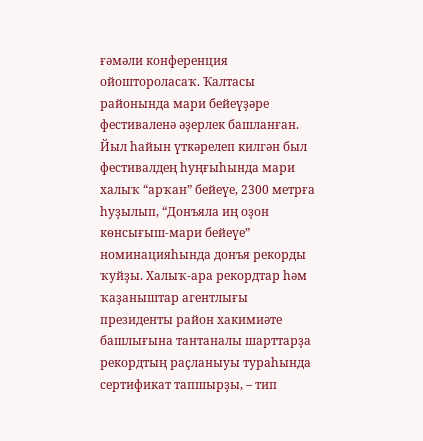ғәмәли конференция ойоштороласаҡ. Ҡалтасы районында мари бейеүҙәре фестиваленә әҙерлек башланған. Йыл һайын үткәрелеп килгән был фестивалдең һуңғыһында мари халыҡ “арҡан” бейеүе, 2300 метрға һуҙылып, “Донъяла иң оҙон көнсығыш-мари бейеүе” номинацияһында донъя рекорды ҡуйҙы. Халыҡ-ара рекордтар һәм ҡаҙаныштар агентлығы президенты район хакимиәте башлығына тантаналы шарттарҙа рекордтың раҫланыуы тураһында сертификат тапшырҙы, – тип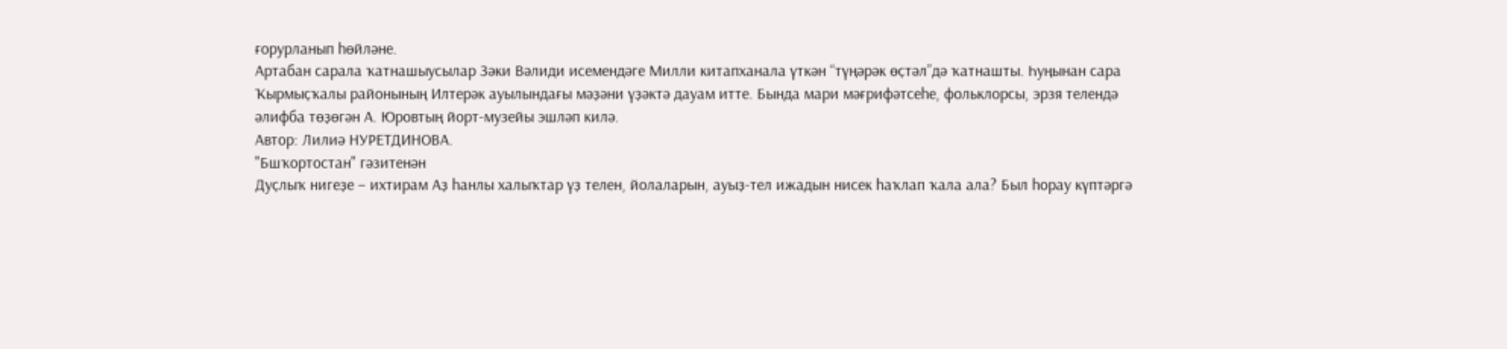ғорурланып һөйләне.
Артабан сарала ҡатнашыусылар Зәки Вәлиди исемендәге Милли китапханала үткән “түңәрәк өҫтәл”дә ҡатнашты. Һуңынан сара Ҡырмыҫҡалы районының Илтерәк ауылындағы мәҙәни үҙәктә дауам итте. Бында мари мәғрифәтсеһе, фольклорсы, эрзя телендә әлифба төҙөгән А. Юровтың йорт-музейы эшләп килә.
Автор: Лилиә НУРЕТДИНОВА.
"Бшҡортостан" гәзитенән
Дуҫлыҡ нигеҙе – ихтирам Аҙ һанлы халыҡтар үҙ телен, йолаларын, ауыҙ-тел ижадын нисек һаҡлап ҡала ала? Был һорау күптәргә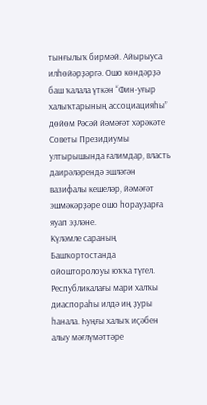тынғылыҡ бирмәй. Айырыуса илһөйәрҙәргә. Ошо көндәрҙә баш ҡалала үткән “Фин-уғыр халыҡтарының ассоциацияһы” дөйөм Рәсәй йәмәғәт хәрәкәте Советы Президиумы ултырышында ғалимдар, власть даирәләрендә эшләгән вазифалы кешеләр, йәмәғәт эшмәкәрҙәре ошо һорауҙарға яуап эҙләне.
Күләмле сараның Башҡортостанда ойошторолоуы юҡҡа түгел. Республикалағы мари халҡы диаспораһы илдә иң ҙуры һанала. Һуңғы халыҡ иҫәбен алыу мәғлүмәттәре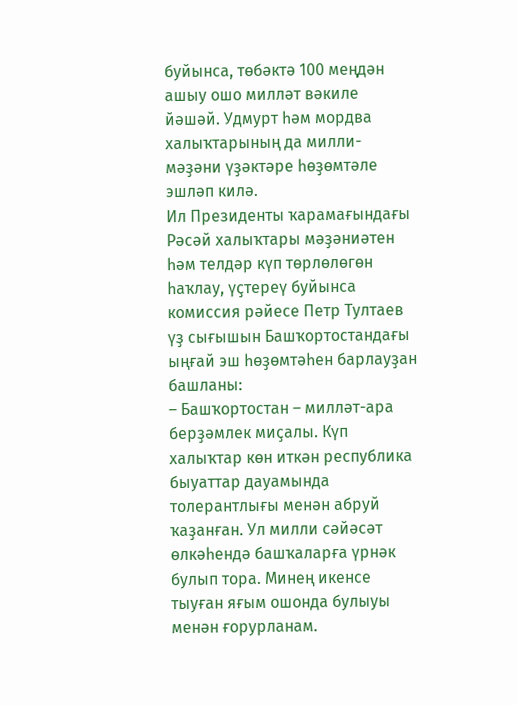буйынса, төбәктә 100 меңдән ашыу ошо милләт вәкиле йәшәй. Удмурт һәм мордва халыҡтарының да милли-мәҙәни үҙәктәре һөҙөмтәле эшләп килә.
Ил Президенты ҡарамағындағы Рәсәй халыҡтары мәҙәниәтен һәм телдәр күп төрлөлөгөн һаҡлау, үҫтереү буйынса комиссия рәйесе Петр Тултаев үҙ сығышын Башҡортостандағы ыңғай эш һөҙөмтәһен барлауҙан башланы:
– Башҡортостан – милләт-ара берҙәмлек миҫалы. Күп халыҡтар көн иткән республика быуаттар дауамында толерантлығы менән абруй ҡаҙанған. Ул милли сәйәсәт өлкәһендә башҡаларға үрнәк булып тора. Минең икенсе тыуған яғым ошонда булыуы менән ғорурланам.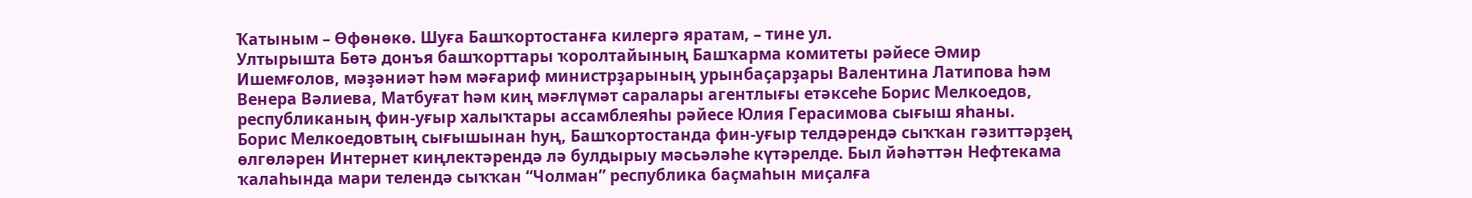Ҡатыным – Өфөнөкө. Шуға Башҡортостанға килергә яратам, – тине ул.
Ултырышта Бөтә донъя башҡорттары ҡоролтайының Башҡарма комитеты рәйесе Әмир Ишемғолов, мәҙәниәт һәм мәғариф министрҙарының урынбаҫарҙары Валентина Латипова һәм Венера Вәлиева, Матбуғат һәм киң мәғлүмәт саралары агентлығы етәксеһе Борис Мелкоедов, республиканың фин-уғыр халыҡтары ассамблеяһы рәйесе Юлия Герасимова сығыш яһаны.
Борис Мелкоедовтың сығышынан һуң, Башҡортостанда фин-уғыр телдәрендә сыҡҡан гәзиттәрҙең өлгөләрен Интернет киңлектәрендә лә булдырыу мәсьәләһе күтәрелде. Был йәһәттән Нефтекама ҡалаһында мари телендә сыҡҡан “Чолман” республика баҫмаһын миҫалға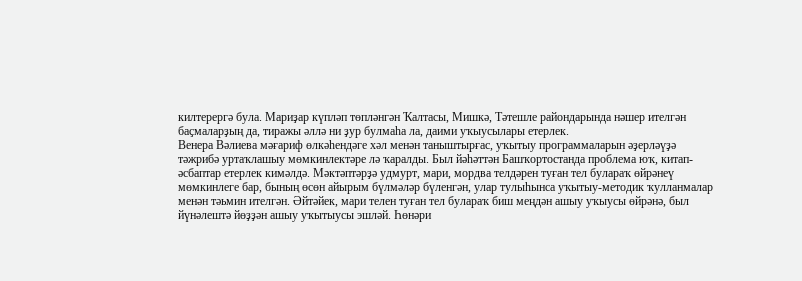килтерергә була. Мариҙар күпләп төпләнгән Ҡалтасы, Мишкә, Тәтешле райондарында нәшер ителгән баҫмаларҙың да, тиражы әллә ни ҙур булмаһа ла, даими уҡыусылары етерлек.
Венера Вәлиева мәғариф өлкәһендәге хәл менән таныштырғас, уҡытыу программаларын әҙерләүҙә тәжрибә уртаҡлашыу мөмкинлектәре лә ҡаралды. Был йәһәттән Башҡортостанда проблема юҡ, китап-әсбаптар етерлек кимәлдә. Мәктәптәрҙә удмурт, мари, мордва телдәрен туған тел булараҡ өйрәнеү мөмкинлеге бар, бының өсөн айырым бүлмәләр бүленгән, улар тулыһынса уҡытыу-методик ҡулланмалар менән тәьмин ителгән. Әйтәйек, мари телен туған тел булараҡ биш меңдән ашыу уҡыусы өйрәнә, был йүнәлештә йөҙҙән ашыу уҡытыусы эшләй. Һөнәри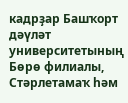кадрҙар Башҡорт дәүләт университетының Бөрө филиалы, Стәрлетамаҡ һәм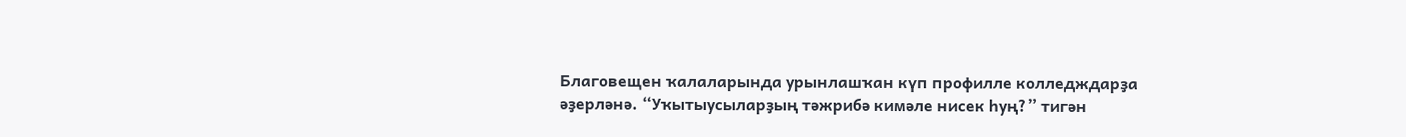Благовещен ҡалаларында урынлашҡан күп профилле колледждарҙа әҙерләнә. “Уҡытыусыларҙың тәжрибә кимәле нисек һуң?” тигән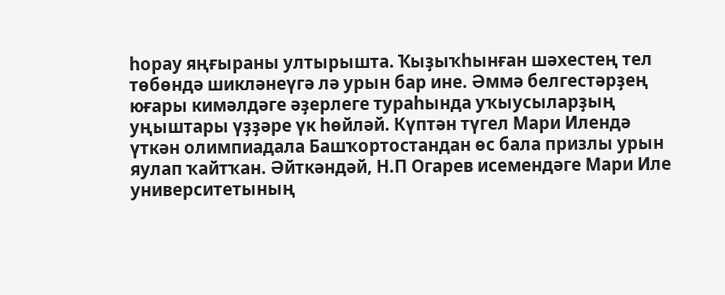һорау яңғыраны ултырышта. Ҡыҙыҡһынған шәхестең тел төбөндә шикләнеүгә лә урын бар ине. Әммә белгестәрҙең юғары кимәлдәге әҙерлеге тураһында уҡыусыларҙың уңыштары үҙҙәре үк һөйләй. Күптән түгел Мари Илендә үткән олимпиадала Башҡортостандан өс бала призлы урын яулап ҡайтҡан. Әйткәндәй, Н.П Огарев исемендәге Мари Иле университетының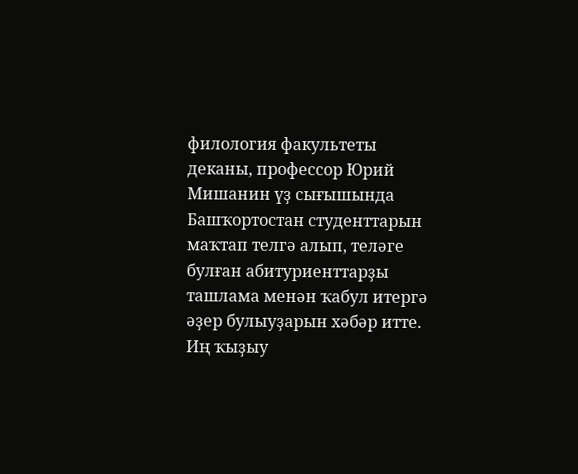филология факультеты деканы, профессор Юрий Мишанин үҙ сығышында Башҡортостан студенттарын маҡтап телгә алып, теләге булған абитуриенттарҙы ташлама менән ҡабул итергә әҙер булыуҙарын хәбәр итте.
Иң ҡыҙыу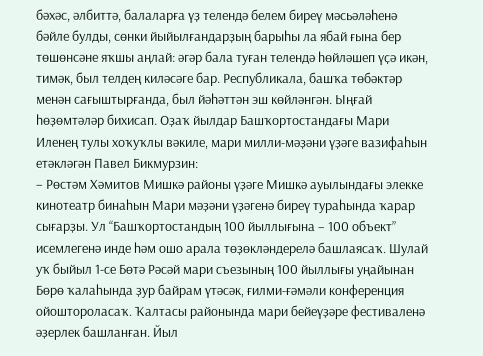бәхәс, әлбиттә, балаларға үҙ телендә белем биреү мәсьәләһенә бәйле булды, сөнки йыйылғандарҙың барыһы ла ябай ғына бер төшөнсәне яҡшы аңлай: әгәр бала туған телендә һөйләшеп үҫә икән, тимәк, был телдең киләсәге бар. Республикала, башҡа төбәктәр менән сағыштырғанда, был йәһәттән эш көйләнгән. Ыңғай һөҙөмтәләр бихисап. Оҙаҡ йылдар Башҡортостандағы Мари Иленең тулы хоҡуҡлы вәкиле, мари милли-мәҙәни үҙәге вазифаһын етәкләгән Павел Бикмурзин:
– Рөстәм Хәмитов Мишкә районы үҙәге Мишкә ауылындағы элекке кинотеатр бинаһын Мари мәҙәни үҙәгенә биреү тураһында ҡарар сығарҙы. Ул “Башҡортостандың 100 йыллығына – 100 объект” исемлегенә инде һәм ошо арала төҙөкләндерелә башлаясаҡ. Шулай уҡ быйыл 1-се Бөтә Рәсәй мари съезының 100 йыллығы уңайынан Бөрө ҡалаһында ҙур байрам үтәсәк, ғилми-ғәмәли конференция ойоштороласаҡ. Ҡалтасы районында мари бейеүҙәре фестиваленә әҙерлек башланған. Йыл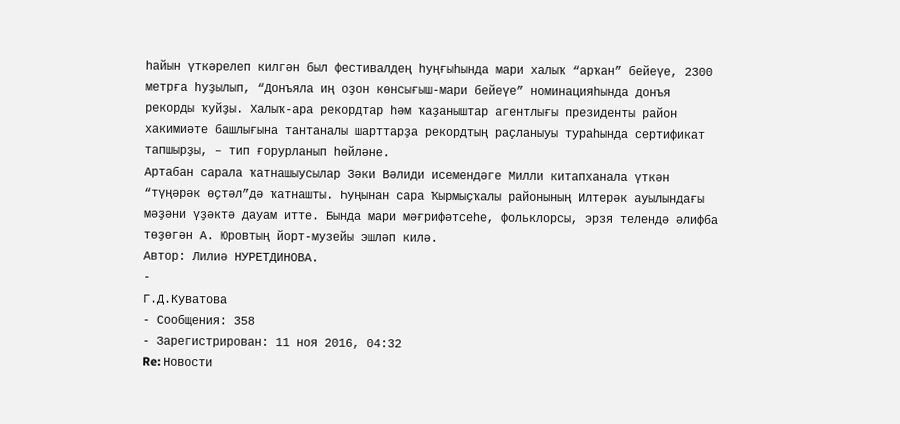һайын үткәрелеп килгән был фестивалдең һуңғыһында мари халыҡ “арҡан” бейеүе, 2300 метрға һуҙылып, “Донъяла иң оҙон көнсығыш-мари бейеүе” номинацияһында донъя рекорды ҡуйҙы. Халыҡ-ара рекордтар һәм ҡаҙаныштар агентлығы президенты район хакимиәте башлығына тантаналы шарттарҙа рекордтың раҫланыуы тураһында сертификат тапшырҙы, – тип ғорурланып һөйләне.
Артабан сарала ҡатнашыусылар Зәки Вәлиди исемендәге Милли китапханала үткән “түңәрәк өҫтәл”дә ҡатнашты. Һуңынан сара Ҡырмыҫҡалы районының Илтерәк ауылындағы мәҙәни үҙәктә дауам итте. Бында мари мәғрифәтсеһе, фольклорсы, эрзя телендә әлифба төҙөгән А. Юровтың йорт-музейы эшләп килә.
Автор: Лилиә НУРЕТДИНОВА.
-
Г.Д.Куватова
- Сообщения: 358
- Зарегистрирован: 11 ноя 2016, 04:32
Re: Новости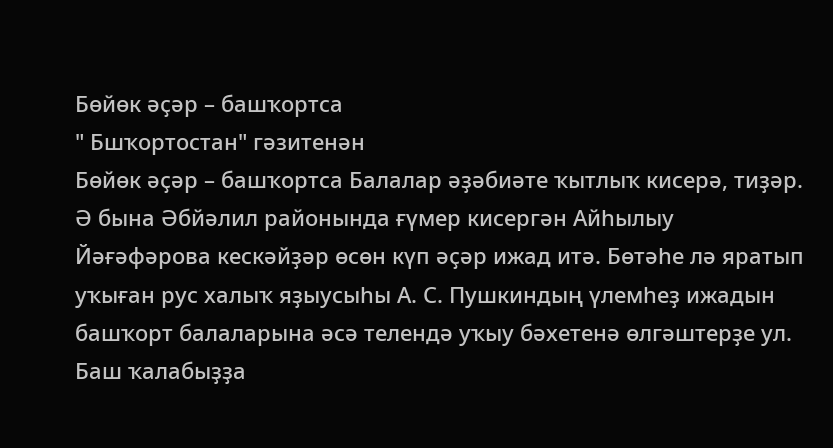Бөйөк әҫәр – башҡортса
" Бшҡортостан" гәзитенән
Бөйөк әҫәр – башҡортса Балалар әҙәбиәте ҡытлыҡ кисерә, тиҙәр. Ә бына Әбйәлил районында ғүмер кисергән Айһылыу Йәғәфәрова кескәйҙәр өсөн күп әҫәр ижад итә. Бөтәһе лә яратып уҡыған рус халыҡ яҙыусыһы А. С. Пушкиндың үлемһеҙ ижадын башҡорт балаларына әсә телендә уҡыу бәхетенә өлгәштерҙе ул. Баш ҡалабыҙҙа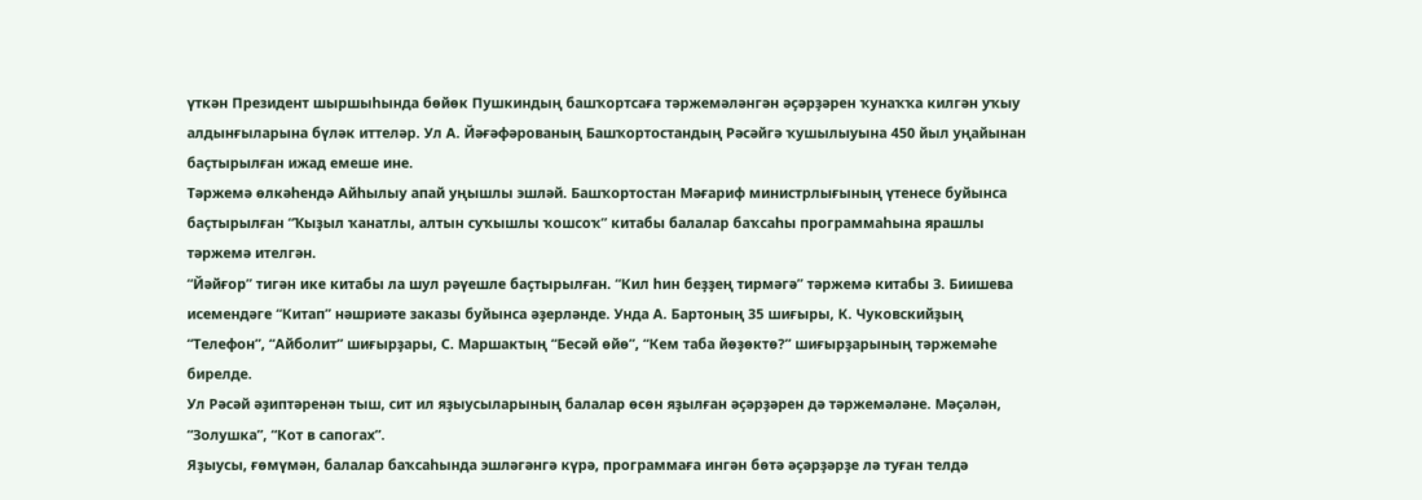үткән Президент шыршыһында бөйөк Пушкиндың башҡортсаға тәржемәләнгән әҫәрҙәрен ҡунаҡҡа килгән уҡыу алдынғыларына бүләк иттеләр. Ул А. Йәғәфәрованың Башҡортостандың Рәсәйгә ҡушылыуына 450 йыл уңайынан баҫтырылған ижад емеше ине.
Тәржемә өлкәһендә Айһылыу апай уңышлы эшләй. Башҡортостан Мәғариф министрлығының үтенесе буйынса баҫтырылған “Ҡыҙыл ҡанатлы, алтын суҡышлы ҡошсоҡ” китабы балалар баҡсаһы программаһына ярашлы тәржемә ителгән.
“Йәйғор” тигән ике китабы ла шул рәүешле баҫтырылған. “Кил һин беҙҙең тирмәгә” тәржемә китабы З. Биишева исемендәге “Китап” нәшриәте заказы буйынса әҙерләнде. Унда А. Бартоның 35 шиғыры, К. Чуковскийҙың “Телефон”, “Айболит” шиғырҙары, С. Маршактың “Бесәй өйө”, “Кем таба йөҙөктө?” шиғырҙарының тәржемәһе бирелде.
Ул Рәсәй әҙиптәренән тыш, сит ил яҙыусыларының балалар өсөн яҙылған әҫәрҙәрен дә тәржемәләне. Мәҫәлән, “Золушка”, “Кот в сапогах”.
Яҙыусы, ғөмүмән, балалар баҡсаһында эшләгәнгә күрә, программаға ингән бөтә әҫәрҙәрҙе лә туған телдә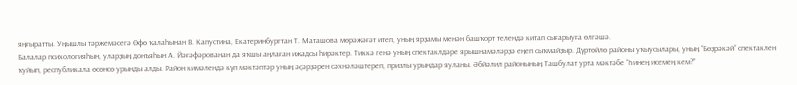яңғыратты. Уңышлы тәржемәсегә Өфө ҡалаһынан В. Капустина, Екатеринбургтан Т. Маташова мөрәжәғәт итеп, уның ярҙамы менән башҡорт телендә китап сығарыуға өлгәшә.
Балалар психологияһын, уларҙың донъяһын А. Йәғәфәрованан да яҡшы аңлаған ижадсы һирәктер. Тиккә генә уның спектаклдәре ярышнамәләрҙә еңеп сыҡмайҙыр. Дүртөйлө районы уҡыусылары, уның “Бөҙрәкәй” спектаклен ҡуйып, республикала өсөнсө урынды алды. Район кимәлендә күп мәктәптәр уның әҫәрҙәрен сәхнәләштереп, призлы урындар яуланы. Әбйәлил районының Ташбулат урта мәктәбе “Һинең исемең кем?”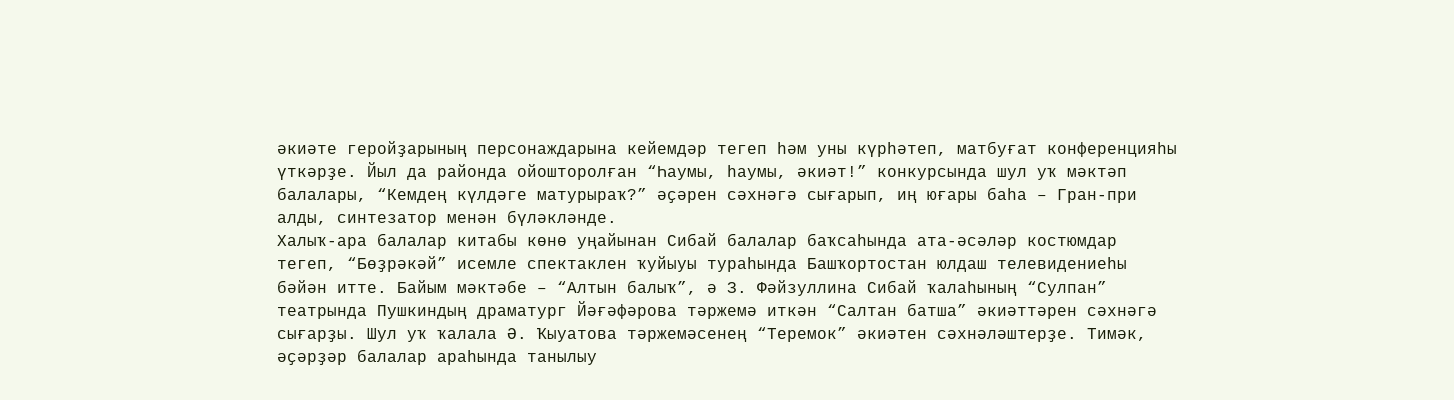әкиәте геройҙарының персонаждарына кейемдәр тегеп һәм уны күрһәтеп, матбуғат конференцияһы үткәрҙе. Йыл да районда ойошторолған “Һаумы, һаумы, әкиәт!” конкурсында шул уҡ мәктәп балалары, “Кемдең күлдәге матурыраҡ?” әҫәрен сәхнәгә сығарып, иң юғары баһа – Гран-при алды, синтезатор менән бүләкләнде.
Халыҡ-ара балалар китабы көнө уңайынан Сибай балалар баҡсаһында ата-әсәләр костюмдар тегеп, “Бөҙрәкәй” исемле спектаклен ҡуйыуы тураһында Башҡортостан юлдаш телевидениеһы бәйән итте. Байым мәктәбе – “Алтын балыҡ”, ә З. Фәйзуллина Сибай ҡалаһының “Сулпан” театрында Пушкиндың драматург Йәғәфәрова тәржемә иткән “Салтан батша” әкиәттәрен сәхнәгә сығарҙы. Шул уҡ ҡалала Ә. Ҡыуатова тәржемәсенең “Теремок” әкиәтен сәхнәләштерҙе. Тимәк, әҫәрҙәр балалар араһында танылыу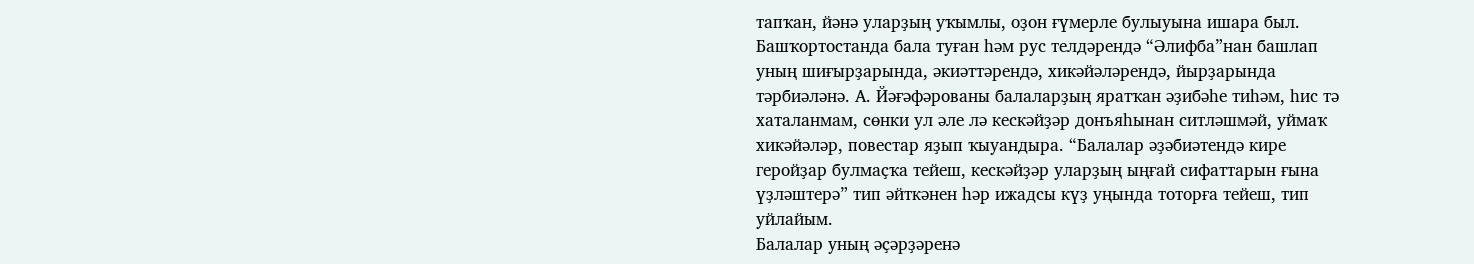тапҡан, йәнә уларҙың уҡымлы, оҙон ғүмерле булыуына ишара был.
Башҡортостанда бала туған һәм рус телдәрендә “Әлифба”нан башлап уның шиғырҙарында, әкиәттәрендә, хикәйәләрендә, йырҙарында тәрбиәләнә. А. Йәғәфәрованы балаларҙың яратҡан әҙибәһе тиһәм, һис тә хаталанмам, сөнки ул әле лә кескәйҙәр донъяһынан ситләшмәй, уймаҡ хикәйәләр, повестар яҙып ҡыуандыра. “Балалар әҙәбиәтендә кире геройҙар булмаҫҡа тейеш, кескәйҙәр уларҙың ыңғай сифаттарын ғына үҙләштерә” тип әйткәнен һәр ижадсы күҙ уңында тоторға тейеш, тип уйлайым.
Балалар уның әҫәрҙәренә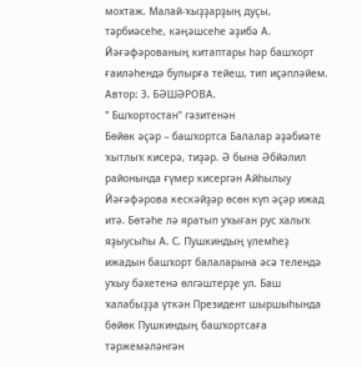мохтаж. Малай-ҡыҙҙарҙың дуҫы, тәрбиәсеһе, кәңәшсеһе әҙибә А. Йәғәфәрованың китаптары һәр башҡорт ғаиләһендә булырға тейеш, тип иҫәпләйем.
Автор: З. БӘШӘРОВА.
" Бшҡортостан" гәзитенән
Бөйөк әҫәр – башҡортса Балалар әҙәбиәте ҡытлыҡ кисерә, тиҙәр. Ә бына Әбйәлил районында ғүмер кисергән Айһылыу Йәғәфәрова кескәйҙәр өсөн күп әҫәр ижад итә. Бөтәһе лә яратып уҡыған рус халыҡ яҙыусыһы А. С. Пушкиндың үлемһеҙ ижадын башҡорт балаларына әсә телендә уҡыу бәхетенә өлгәштерҙе ул. Баш ҡалабыҙҙа үткән Президент шыршыһында бөйөк Пушкиндың башҡортсаға тәржемәләнгән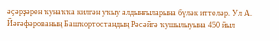әҫәрҙәрен ҡунаҡҡа килгән уҡыу алдынғыларына бүләк иттеләр. Ул А. Йәғәфәрованың Башҡортостандың Рәсәйгә ҡушылыуына 450 йыл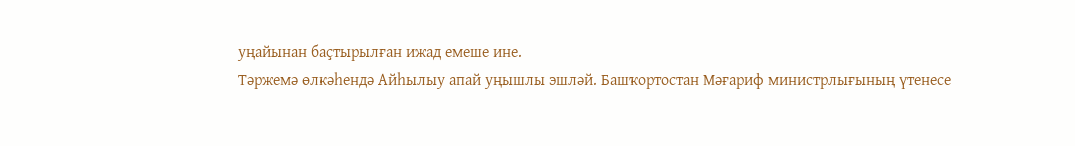уңайынан баҫтырылған ижад емеше ине.
Тәржемә өлкәһендә Айһылыу апай уңышлы эшләй. Башҡортостан Мәғариф министрлығының үтенесе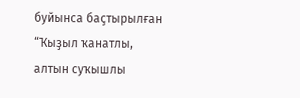буйынса баҫтырылған “Ҡыҙыл ҡанатлы, алтын суҡышлы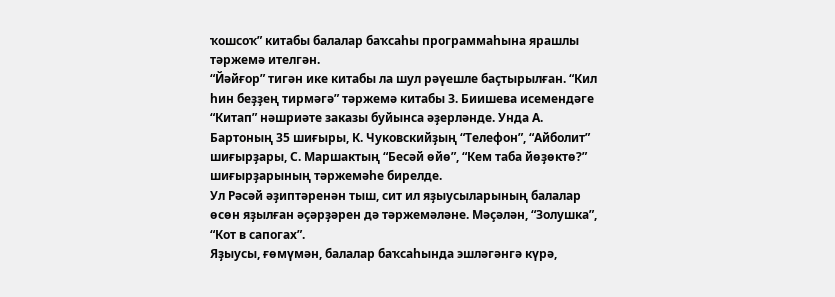ҡошсоҡ” китабы балалар баҡсаһы программаһына ярашлы тәржемә ителгән.
“Йәйғор” тигән ике китабы ла шул рәүешле баҫтырылған. “Кил һин беҙҙең тирмәгә” тәржемә китабы З. Биишева исемендәге “Китап” нәшриәте заказы буйынса әҙерләнде. Унда А. Бартоның 35 шиғыры, К. Чуковскийҙың “Телефон”, “Айболит” шиғырҙары, С. Маршактың “Бесәй өйө”, “Кем таба йөҙөктө?” шиғырҙарының тәржемәһе бирелде.
Ул Рәсәй әҙиптәренән тыш, сит ил яҙыусыларының балалар өсөн яҙылған әҫәрҙәрен дә тәржемәләне. Мәҫәлән, “Золушка”, “Кот в сапогах”.
Яҙыусы, ғөмүмән, балалар баҡсаһында эшләгәнгә күрә,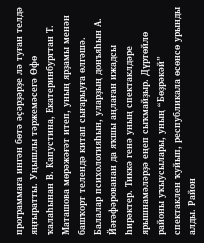программаға ингән бөтә әҫәрҙәрҙе лә туған телдә яңғыратты. Уңышлы тәржемәсегә Өфө ҡалаһынан В. Капустина, Екатеринбургтан Т. Маташова мөрәжәғәт итеп, уның ярҙамы менән башҡорт телендә китап сығарыуға өлгәшә.
Балалар психологияһын, уларҙың донъяһын А. Йәғәфәрованан да яҡшы аңлаған ижадсы һирәктер. Тиккә генә уның спектаклдәре ярышнамәләрҙә еңеп сыҡмайҙыр. Дүртөйлө районы уҡыусылары, уның “Бөҙрәкәй” спектаклен ҡуйып, республикала өсөнсө урынды алды. Район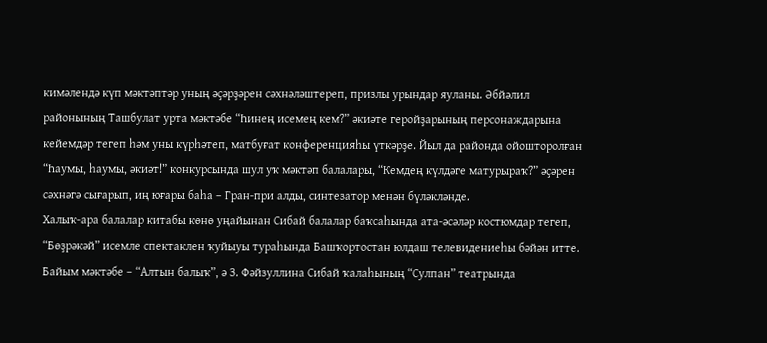кимәлендә күп мәктәптәр уның әҫәрҙәрен сәхнәләштереп, призлы урындар яуланы. Әбйәлил районының Ташбулат урта мәктәбе “Һинең исемең кем?” әкиәте геройҙарының персонаждарына кейемдәр тегеп һәм уны күрһәтеп, матбуғат конференцияһы үткәрҙе. Йыл да районда ойошторолған “Һаумы, һаумы, әкиәт!” конкурсында шул уҡ мәктәп балалары, “Кемдең күлдәге матурыраҡ?” әҫәрен сәхнәгә сығарып, иң юғары баһа – Гран-при алды, синтезатор менән бүләкләнде.
Халыҡ-ара балалар китабы көнө уңайынан Сибай балалар баҡсаһында ата-әсәләр костюмдар тегеп, “Бөҙрәкәй” исемле спектаклен ҡуйыуы тураһында Башҡортостан юлдаш телевидениеһы бәйән итте. Байым мәктәбе – “Алтын балыҡ”, ә З. Фәйзуллина Сибай ҡалаһының “Сулпан” театрында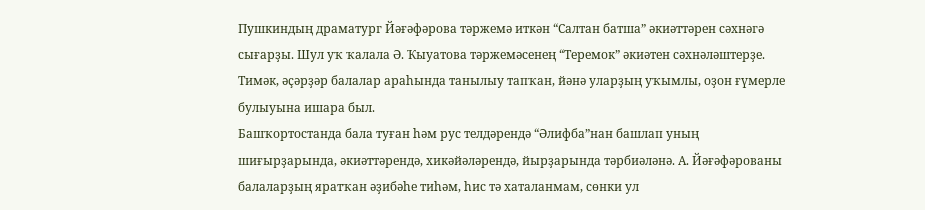Пушкиндың драматург Йәғәфәрова тәржемә иткән “Салтан батша” әкиәттәрен сәхнәгә сығарҙы. Шул уҡ ҡалала Ә. Ҡыуатова тәржемәсенең “Теремок” әкиәтен сәхнәләштерҙе. Тимәк, әҫәрҙәр балалар араһында танылыу тапҡан, йәнә уларҙың уҡымлы, оҙон ғүмерле булыуына ишара был.
Башҡортостанда бала туған һәм рус телдәрендә “Әлифба”нан башлап уның шиғырҙарында, әкиәттәрендә, хикәйәләрендә, йырҙарында тәрбиәләнә. А. Йәғәфәрованы балаларҙың яратҡан әҙибәһе тиһәм, һис тә хаталанмам, сөнки ул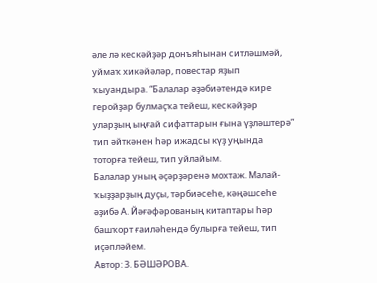әле лә кескәйҙәр донъяһынан ситләшмәй, уймаҡ хикәйәләр, повестар яҙып ҡыуандыра. “Балалар әҙәбиәтендә кире геройҙар булмаҫҡа тейеш, кескәйҙәр уларҙың ыңғай сифаттарын ғына үҙләштерә” тип әйткәнен һәр ижадсы күҙ уңында тоторға тейеш, тип уйлайым.
Балалар уның әҫәрҙәренә мохтаж. Малай-ҡыҙҙарҙың дуҫы, тәрбиәсеһе, кәңәшсеһе әҙибә А. Йәғәфәрованың китаптары һәр башҡорт ғаиләһендә булырға тейеш, тип иҫәпләйем.
Автор: З. БӘШӘРОВА.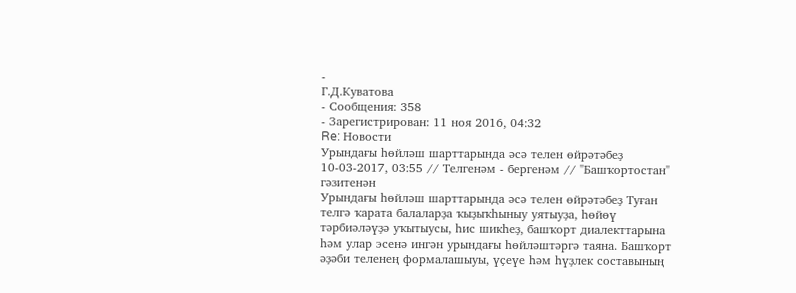-
Г.Д.Куватова
- Сообщения: 358
- Зарегистрирован: 11 ноя 2016, 04:32
Re: Новости
Урындағы һөйләш шарттарында әсә телен өйрәтәбеҙ
10-03-2017, 03:55 // Телгенәм - бергенәм // "Башҡортостан" гәзитенән
Урындағы һөйләш шарттарында әсә телен өйрәтәбеҙ Туған телгә ҡарата балаларҙа ҡыҙыҡһыныу уятыуҙа, һөйөү тәрбиәләүҙә уҡытыусы, һис шикһеҙ, башҡорт диалекттарына һәм улар эсенә ингән урындағы һөйләштәргә таяна. Башҡорт әҙәби теленең формалашыуы, үҫеүе һәм һүҙлек составының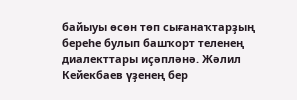байыуы өсөн төп сығанаҡтарҙың береһе булып башҡорт теленең диалекттары иҫәпләнә. Жәлил Кейекбаев үҙенең бер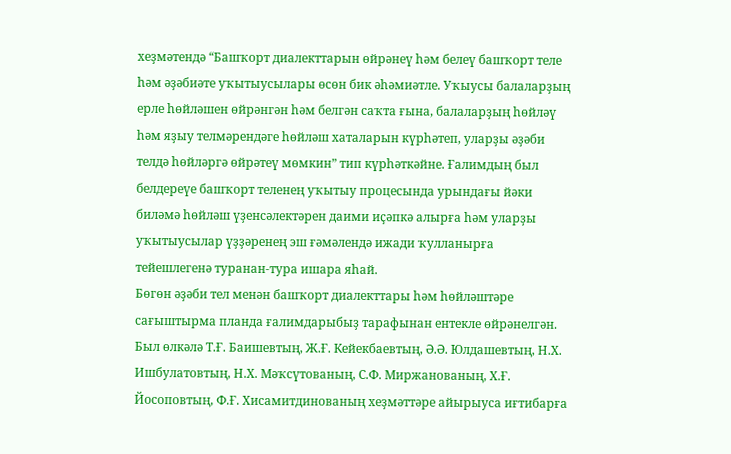хеҙмәтендә “Башҡорт диалекттарын өйрәнеү һәм белеү башҡорт теле һәм әҙәбиәте уҡытыусылары өсөн бик әһәмиәтле. Уҡыусы балаларҙың ерле һөйләшен өйрәнгән һәм белгән саҡта ғына, балаларҙың һөйләү һәм яҙыу телмәрендәге һөйләш хаталарын күрһәтеп, уларҙы әҙәби телдә һөйләргә өйрәтеү мөмкин” тип күрһәткәйне. Ғалимдың был белдереүе башҡорт теленең уҡытыу процесында урындағы йәки биләмә һөйләш үҙенсәлектәрен даими иҫәпкә алырға һәм уларҙы уҡытыусылар үҙҙәренең эш ғәмәлендә ижади ҡулланырға тейешлегенә туранан-тура ишара яһай.
Бөгөн әҙәби тел менән башҡорт диалекттары һәм һөйләштәре сағыштырма планда ғалимдарыбыҙ тарафынан ентекле өйрәнелгән. Был өлкәлә Т.Ғ. Баишевтың, Ж.Ғ. Кейекбаевтың, Ә.Ә. Юлдашевтың, Н.Х. Ишбулатовтың, Н.Х. Мәҡсүтованың, С.Ф. Миржанованың, Х.Ғ. Йосоповтың, Ф.Ғ. Хисамитдинованың хеҙмәттәре айырыуса иғтибарға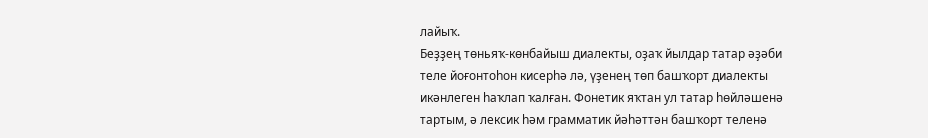лайыҡ.
Беҙҙең төньяҡ-көнбайыш диалекты, оҙаҡ йылдар татар әҙәби теле йоғонтоһон кисерһә лә, үҙенең төп башҡорт диалекты икәнлеген һаҡлап ҡалған. Фонетик яҡтан ул татар һөйләшенә тартым, ә лексик һәм грамматик йәһәттән башҡорт теленә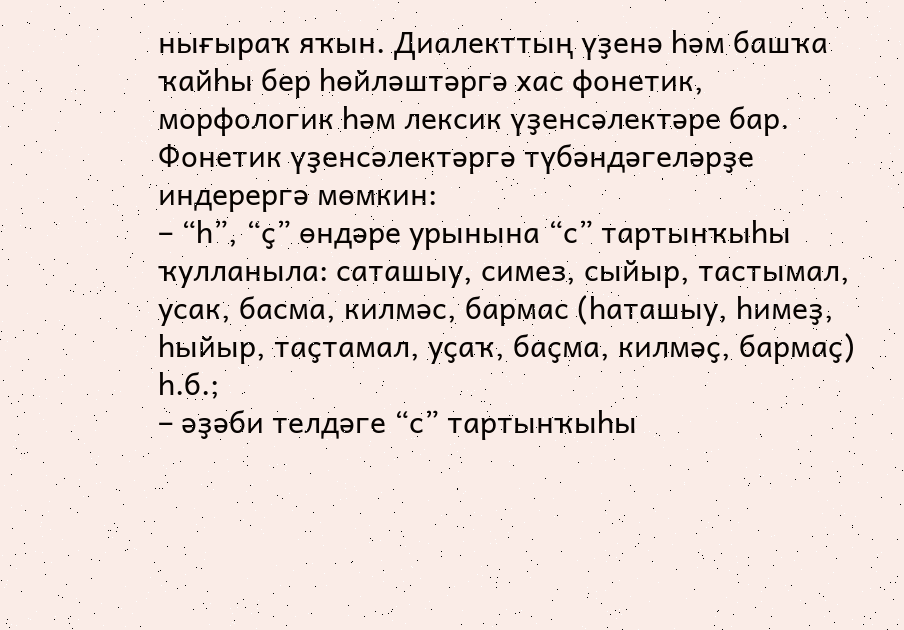нығыраҡ яҡын. Диалекттың үҙенә һәм башҡа ҡайһы бер һөйләштәргә хас фонетик, морфологик һәм лексик үҙенсәлектәре бар. Фонетик үҙенсәлектәргә түбәндәгеләрҙе индерергә мөмкин:
– “һ”, “ҫ” өндәре урынына “с” тартынҡыһы ҡулланыла: саташыу, симез, сыйыр, тастымал, усак, басма, килмәс, бармас (һаташыу, һимеҙ, һыйыр, таҫтамал, уҫаҡ, баҫма, килмәҫ, бармаҫ) һ.б.;
– әҙәби телдәге “с” тартынҡыһы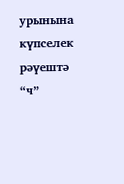урынына күпселек рәүештә “ч”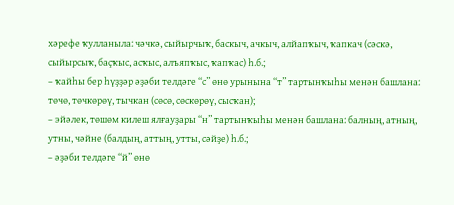хәрефе ҡулланыла: чәчкә, сыйырчыҡ, баскыч, ачкыч, алйапҡыч, ҡапкач (сәскә, сыйырсыҡ, баҫҡыс, асҡыс, алъяпҡыс, ҡапҡас) һ.б.;
– ҡайһы бер һүҙҙәр әҙәби телдәге “с” өнө урынына “т” тартынҡыһы менән башлана: төчө, төчкөрөү, тычкан (сөсө, сөскөрөү, сысҡан);
– эйәлек, төшөм килеш ялғауҙары “н” тартынҡыһы менән башлана: балның, атның, утны, чәйне (балдың, аттың, утты, сәйҙе) һ.б.;
– әҙәби телдәге “й” өнө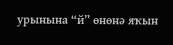урынына “й” өнөнә яҡын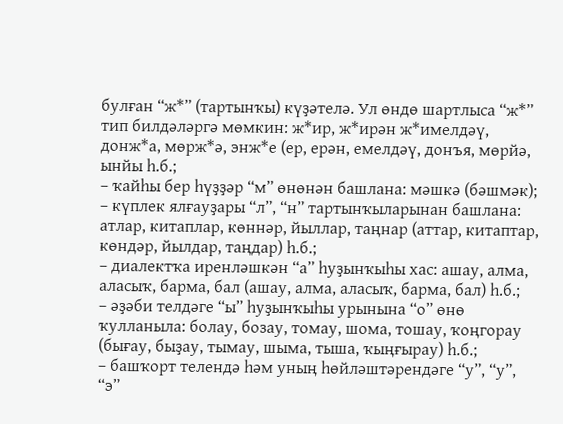булған “ж*” (тартынҡы) күҙәтелә. Ул өндө шартлыса “ж*” тип билдәләргә мөмкин: ж*ир, ж*ирән ж*имелдәү, донж*а, мөрж*ә, энж*е (ер, ерән, емелдәү, донъя, мөрйә, ынйы һ.б.;
– ҡайһы бер һүҙҙәр “м” өнөнән башлана: мәшкә (бәшмәк);
– күплек ялғауҙары “л”, “н” тартынҡыларынан башлана: атлар, китаплар, көннәр, йыллар, таңнар (аттар, китаптар, көндәр, йылдар, таңдар) һ.б.;
– диалектҡа иренләшкән “а” һуҙынҡыһы хас: ашау, алма, аласыҡ, барма, бал (ашау, алма, аласыҡ, барма, бал) һ.б.;
– әҙәби телдәге “ы” һуҙынҡыһы урынына “о” өнө ҡулланыла: болау, бозау, томау, шома, тошау, ҡоңгорау (бығау, быҙау, тымау, шыма, тыша, ҡыңғырау) һ.б.;
– башҡорт телендә һәм уның һөйләштәрендәге “у”, “у”, “э”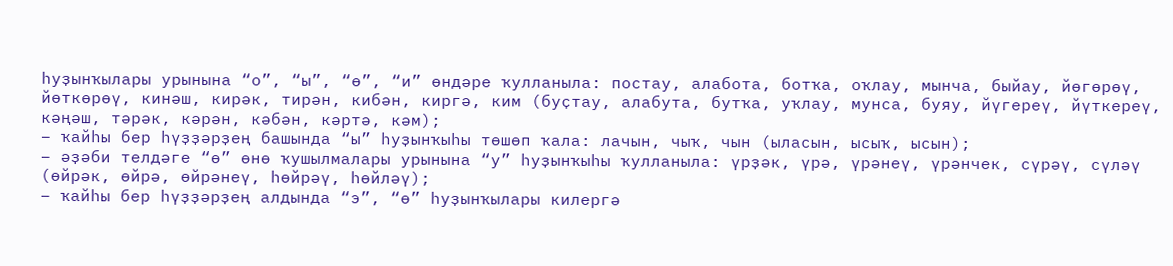һуҙынҡылары урынына “о”, “ы”, “ө”, “и” өндәре ҡулланыла: постау, алабота, ботҡа, оҡлау, мынча, быйау, йөгөрөү, йөткөрөү, кинәш, кирәк, тирән, кибән, киргә, ким (буҫтау, алабута, бутҡа, уҡлау, мунса, буяу, йүгереү, йүткереү, кәңәш, тәрәк, кәрән, кәбән, кәртә, кәм);
– ҡайһы бер һүҙҙәрҙең башында “ы” һуҙынҡыһы төшөп ҡала: лачын, чыҡ, чын (ыласын, ысыҡ, ысын);
– әҙәби телдәге “ө” өнө ҡушылмалары урынына “у” һуҙынҡыһы ҡулланыла: үрҙәк, үрә, үрәнеү, үрәнчек, сүрәү, сүләү (өйрәк, өйрә, өйрәнеү, һөйрәү, һөйләү);
– ҡайһы бер һүҙҙәрҙең алдында “э”, “ө” һуҙынҡылары килергә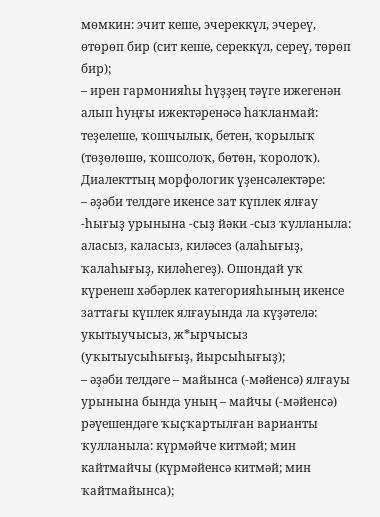мөмкин: эчит кеше, эчереккүл, эчереү, өтөрөп бир (сит кеше, сереккүл, сереү, төрөп бир);
– ирен гармонияһы һүҙҙең тәүге ижегенән алып һуңғы ижектәренәсә һаҡланмай: теҙелеше, ҡошчылык, бетен, ҡорылыҡ (төҙөлөшө, ҡошсолоҡ, бөтөн, ҡоролоҡ).
Диалекттың морфологик үҙенсәлектәре:
– әҙәби телдәге икенсе зат күплек ялғау -һығыҙ урынына -сыҙ йәки -сыз ҡулланыла: аласыз, каласыз, киләсез (алаһығыҙ, ҡалаһығыҙ, киләһегеҙ). Ошондай уҡ күренеш хәбәрлек категорияһының икенсе заттағы күплек ялғауында ла күҙәтелә: укытыучысыз, ж*ырчысыз (уҡытыусыһығыҙ, йырсыһығыҙ);
– әҙәби телдәге – майынса (-мәйенсә) ялғауы урынына бында уның – майчы (-мәйенсә) рәүешендәге ҡыҫҡартылған варианты ҡулланыла: күрмәйче китмәй; мин кайтмайчы (күрмәйенсә китмәй; мин ҡайтмайынса);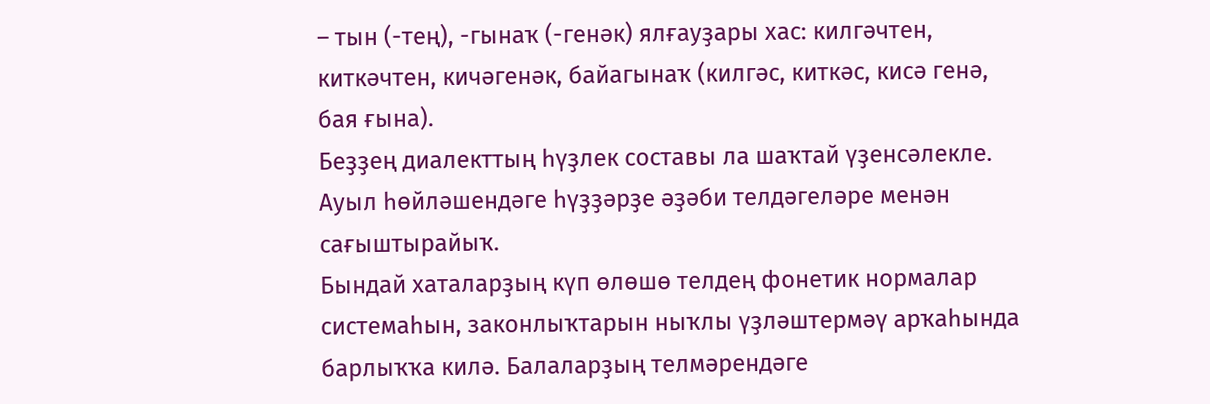– тын (-тең), -гынаҡ (-генәк) ялғауҙары хас: килгәчтен, киткәчтен, кичәгенәк, байагынаҡ (килгәс, киткәс, кисә генә, бая ғына).
Беҙҙең диалекттың һүҙлек составы ла шаҡтай үҙенсәлекле. Ауыл һөйләшендәге һүҙҙәрҙе әҙәби телдәгеләре менән сағыштырайыҡ.
Бындай хаталарҙың күп өлөшө телдең фонетик нормалар системаһын, законлыҡтарын ныҡлы үҙләштермәү арҡаһында барлыҡҡа килә. Балаларҙың телмәрендәге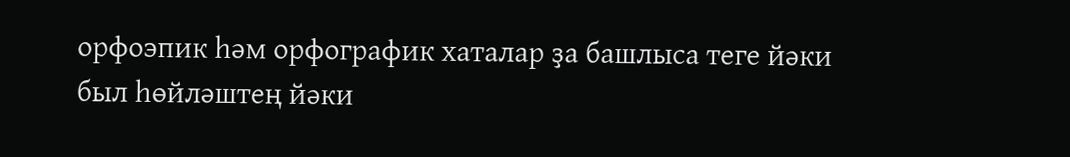орфоэпик һәм орфографик хаталар ҙа башлыса теге йәки был һөйләштең йәки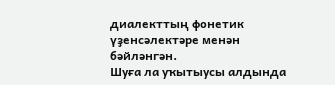диалекттың фонетик үҙенсәлектәре менән бәйләнгән.
Шуға ла уҡытыусы алдында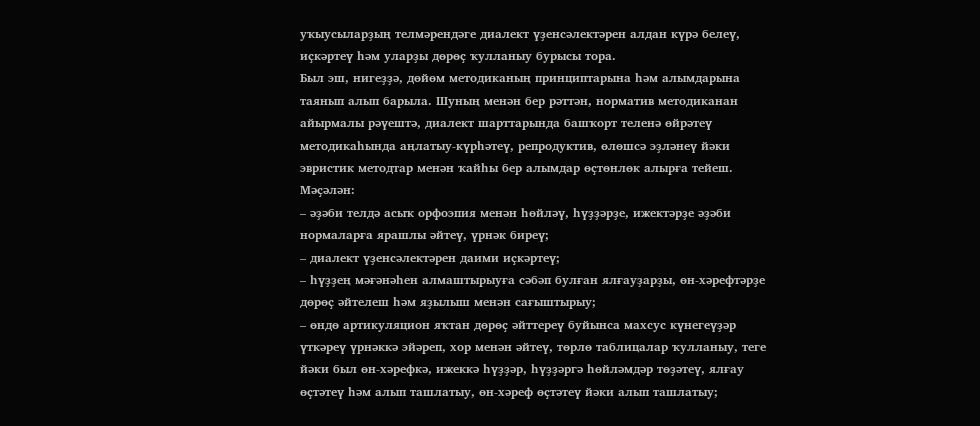уҡыусыларҙың телмәрендәге диалект үҙенсәлектәрен алдан күрә белеү, иҫкәртеү һәм уларҙы дөрөҫ ҡулланыу бурысы тора.
Был эш, нигеҙҙә, дөйөм методиканың принциптарына һәм алымдарына таянып алып барыла. Шуның менән бер рәттән, норматив методиканан айырмалы рәүештә, диалект шарттарында башҡорт теленә өйрәтеү методикаһында аңлатыу-күрһәтеү, репродуктив, өлөшсә эҙләнеү йәки эвристик методтар менән ҡайһы бер алымдар өҫтөнлөк алырға тейеш. Мәҫәлән:
– әҙәби телдә асыҡ орфоэпия менән һөйләү, һүҙҙәрҙе, ижектәрҙе әҙәби нормаларға ярашлы әйтеү, үрнәк биреү;
– диалект үҙенсәлектәрен даими иҫкәртеү;
– һүҙҙең мәғәнәһен алмаштырыуға сәбәп булған ялғауҙарҙы, өн-хәрефтәрҙе дөрөҫ әйтелеш һәм яҙылыш менән сағыштырыу;
– өндө артикуляцион яҡтан дөрөҫ әйттереү буйынса махсус күнегеүҙәр үткәреү үрнәккә эйәреп, хор менән әйтеү, төрлө таблицалар ҡулланыу, теге йәки был өн-хәрефкә, ижеккә һүҙҙәр, һүҙҙәргә һөйләмдәр төҙәтеү, ялғау өҫтәтеү һәм алып ташлатыу, өн-хәреф өҫтәтеү йәки алып ташлатыу;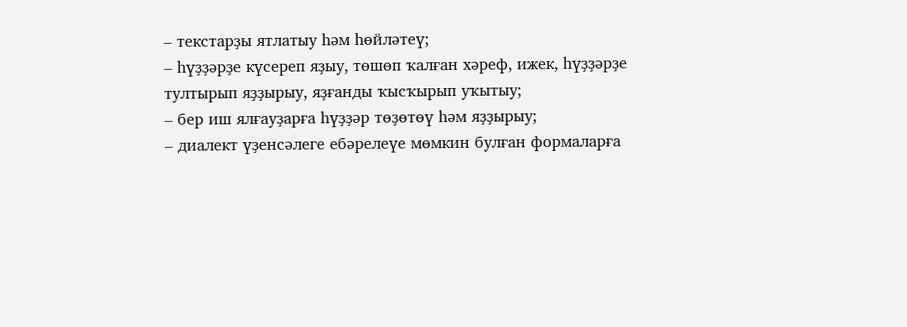– текстарҙы ятлатыу һәм һөйләтеү;
– һүҙҙәрҙе күсереп яҙыу, төшөп ҡалған хәреф, ижек, һүҙҙәрҙе тултырып яҙҙырыу, яҙғанды ҡысҡырып уҡытыу;
– бер иш ялғауҙарға һүҙҙәр төҙөтөү һәм яҙҙырыу;
– диалект үҙенсәлеге ебәрелеүе мөмкин булған формаларға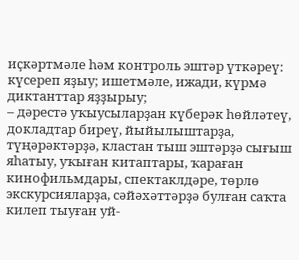иҫкәртмәле һәм контроль эштәр үткәреү: күсереп яҙыу; ишетмәле, ижади, күрмә диктанттар яҙҙырыу;
– дәрестә уҡыусыларҙан күберәк һөйләтеү, докладтар биреү, йыйылыштарҙа, түңәрәктәрҙә, кластан тыш эштәрҙә сығыш яһатыу, уҡыған китаптары, ҡараған кинофильмдары, спектаклдәре, төрлө экскурсияларҙа, сәйәхәттәрҙә булған саҡта килеп тыуған уй-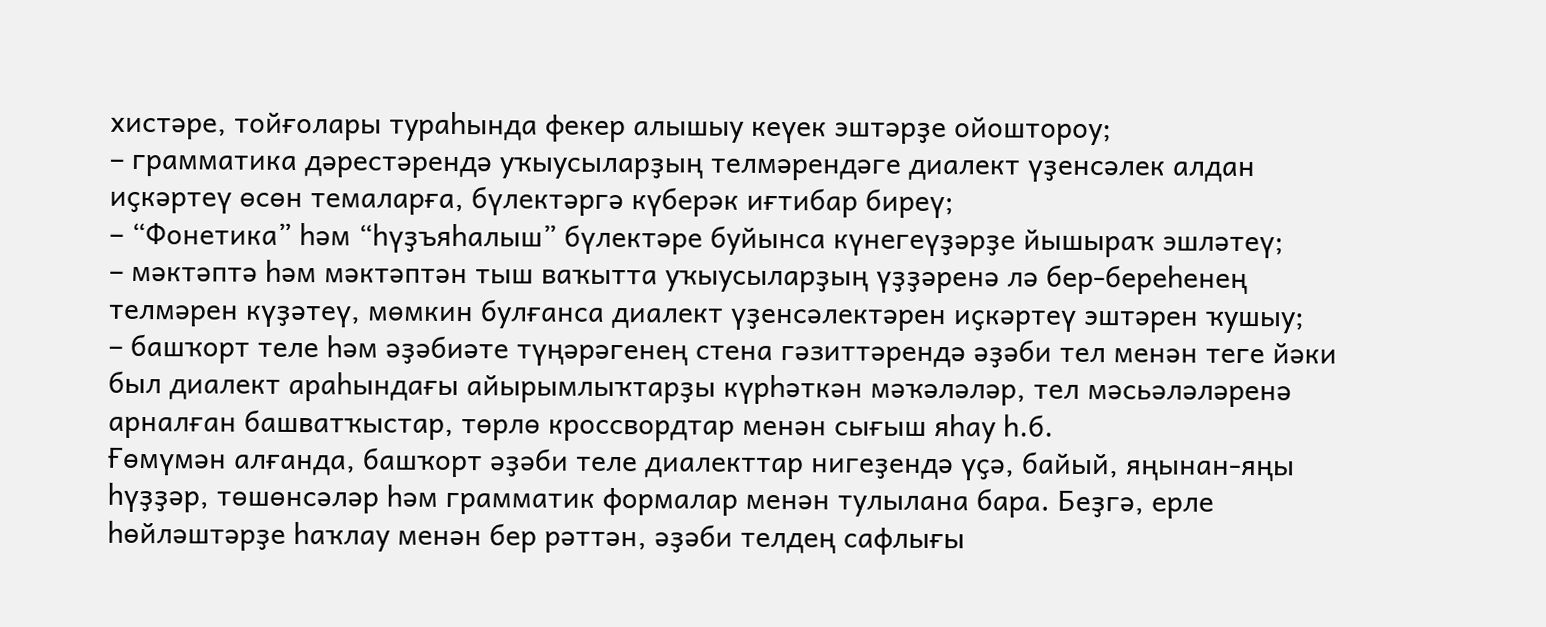хистәре, тойғолары тураһында фекер алышыу кеүек эштәрҙе ойоштороу;
– грамматика дәрестәрендә уҡыусыларҙың телмәрендәге диалект үҙенсәлек алдан иҫкәртеү өсөн темаларға, бүлектәргә күберәк иғтибар биреү;
– “Фонетика” һәм “һүҙъяһалыш” бүлектәре буйынса күнегеүҙәрҙе йышыраҡ эшләтеү;
– мәктәптә һәм мәктәптән тыш ваҡытта уҡыусыларҙың үҙҙәренә лә бер-береһенең телмәрен күҙәтеү, мөмкин булғанса диалект үҙенсәлектәрен иҫкәртеү эштәрен ҡушыу;
– башҡорт теле һәм әҙәбиәте түңәрәгенең стена гәзиттәрендә әҙәби тел менән теге йәки был диалект араһындағы айырымлыҡтарҙы күрһәткән мәҡәләләр, тел мәсьәләләренә арналған башватҡыстар, төрлө кроссвордтар менән сығыш яһау һ.б.
Ғөмүмән алғанда, башҡорт әҙәби теле диалекттар нигеҙендә үҫә, байый, яңынан-яңы һүҙҙәр, төшөнсәләр һәм грамматик формалар менән тулылана бара. Беҙгә, ерле һөйләштәрҙе һаҡлау менән бер рәттән, әҙәби телдең сафлығы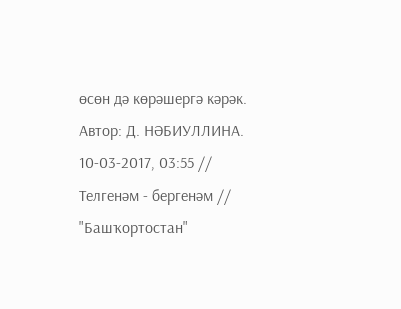өсөн дә көрәшергә кәрәк.
Автор: Д. НӘБИУЛЛИНА.
10-03-2017, 03:55 // Телгенәм - бергенәм // "Башҡортостан"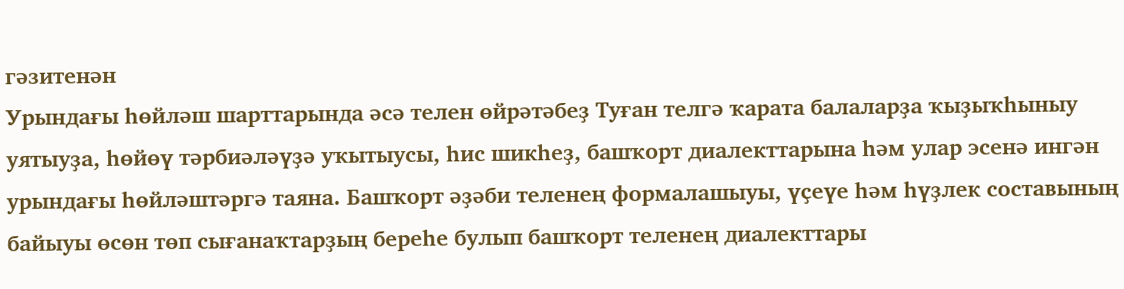гәзитенән
Урындағы һөйләш шарттарында әсә телен өйрәтәбеҙ Туған телгә ҡарата балаларҙа ҡыҙыҡһыныу уятыуҙа, һөйөү тәрбиәләүҙә уҡытыусы, һис шикһеҙ, башҡорт диалекттарына һәм улар эсенә ингән урындағы һөйләштәргә таяна. Башҡорт әҙәби теленең формалашыуы, үҫеүе һәм һүҙлек составының байыуы өсөн төп сығанаҡтарҙың береһе булып башҡорт теленең диалекттары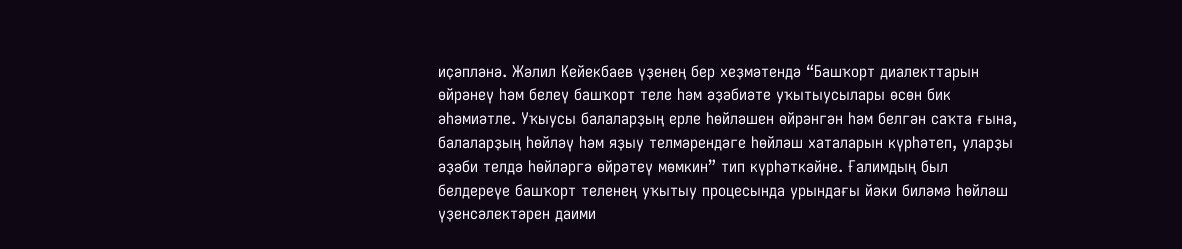иҫәпләнә. Жәлил Кейекбаев үҙенең бер хеҙмәтендә “Башҡорт диалекттарын өйрәнеү һәм белеү башҡорт теле һәм әҙәбиәте уҡытыусылары өсөн бик әһәмиәтле. Уҡыусы балаларҙың ерле һөйләшен өйрәнгән һәм белгән саҡта ғына, балаларҙың һөйләү һәм яҙыу телмәрендәге һөйләш хаталарын күрһәтеп, уларҙы әҙәби телдә һөйләргә өйрәтеү мөмкин” тип күрһәткәйне. Ғалимдың был белдереүе башҡорт теленең уҡытыу процесында урындағы йәки биләмә һөйләш үҙенсәлектәрен даими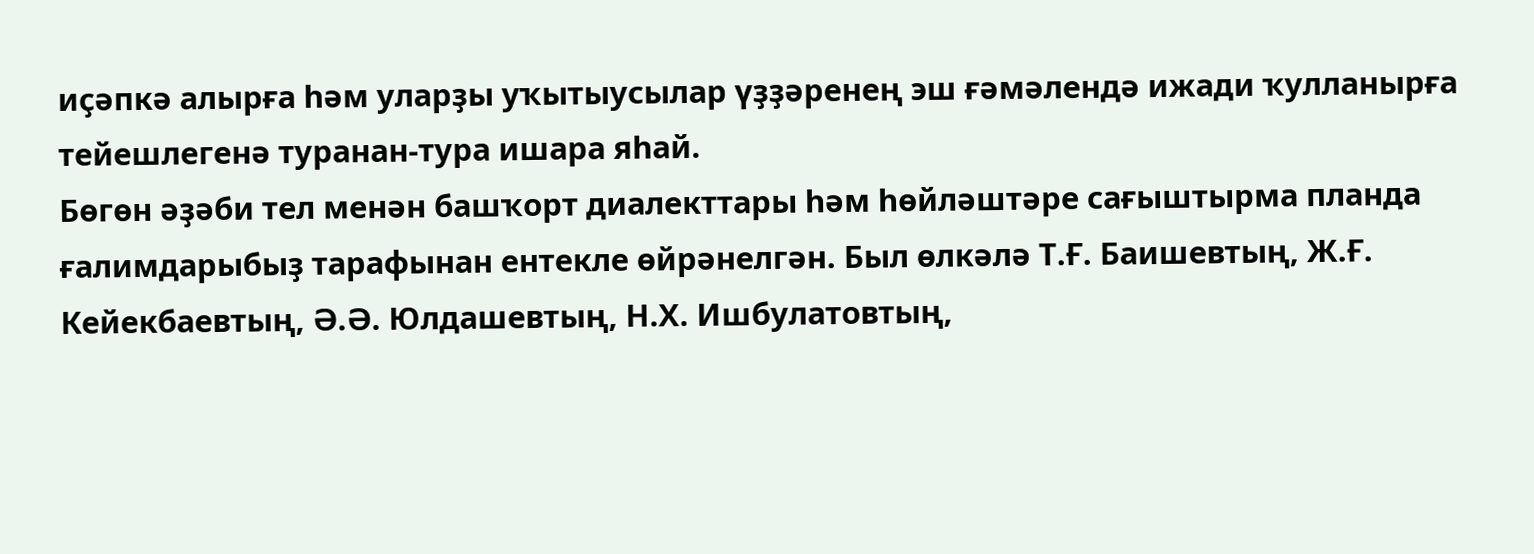иҫәпкә алырға һәм уларҙы уҡытыусылар үҙҙәренең эш ғәмәлендә ижади ҡулланырға тейешлегенә туранан-тура ишара яһай.
Бөгөн әҙәби тел менән башҡорт диалекттары һәм һөйләштәре сағыштырма планда ғалимдарыбыҙ тарафынан ентекле өйрәнелгән. Был өлкәлә Т.Ғ. Баишевтың, Ж.Ғ. Кейекбаевтың, Ә.Ә. Юлдашевтың, Н.Х. Ишбулатовтың,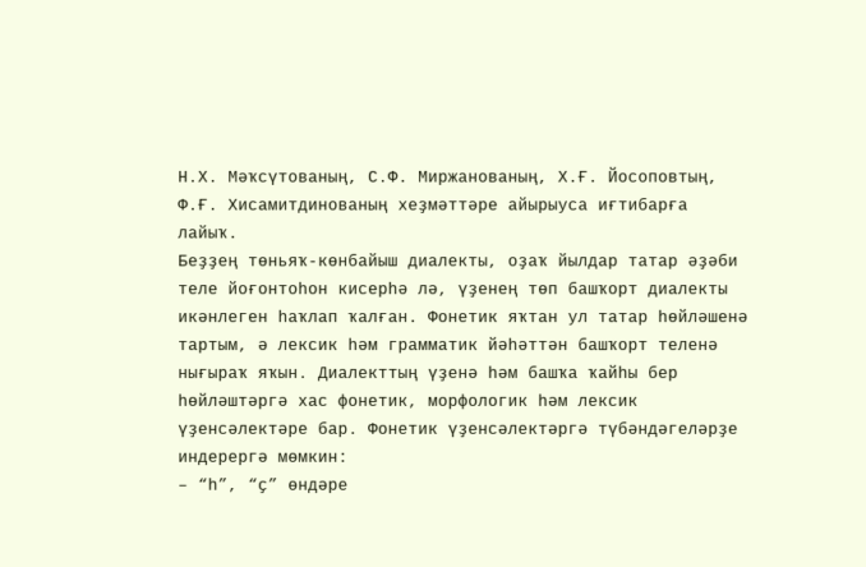Н.Х. Мәҡсүтованың, С.Ф. Миржанованың, Х.Ғ. Йосоповтың, Ф.Ғ. Хисамитдинованың хеҙмәттәре айырыуса иғтибарға лайыҡ.
Беҙҙең төньяҡ-көнбайыш диалекты, оҙаҡ йылдар татар әҙәби теле йоғонтоһон кисерһә лә, үҙенең төп башҡорт диалекты икәнлеген һаҡлап ҡалған. Фонетик яҡтан ул татар һөйләшенә тартым, ә лексик һәм грамматик йәһәттән башҡорт теленә нығыраҡ яҡын. Диалекттың үҙенә һәм башҡа ҡайһы бер һөйләштәргә хас фонетик, морфологик һәм лексик үҙенсәлектәре бар. Фонетик үҙенсәлектәргә түбәндәгеләрҙе индерергә мөмкин:
– “һ”, “ҫ” өндәре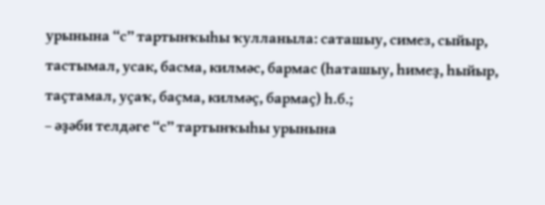урынына “с” тартынҡыһы ҡулланыла: саташыу, симез, сыйыр, тастымал, усак, басма, килмәс, бармас (һаташыу, һимеҙ, һыйыр, таҫтамал, уҫаҡ, баҫма, килмәҫ, бармаҫ) һ.б.;
– әҙәби телдәге “с” тартынҡыһы урынына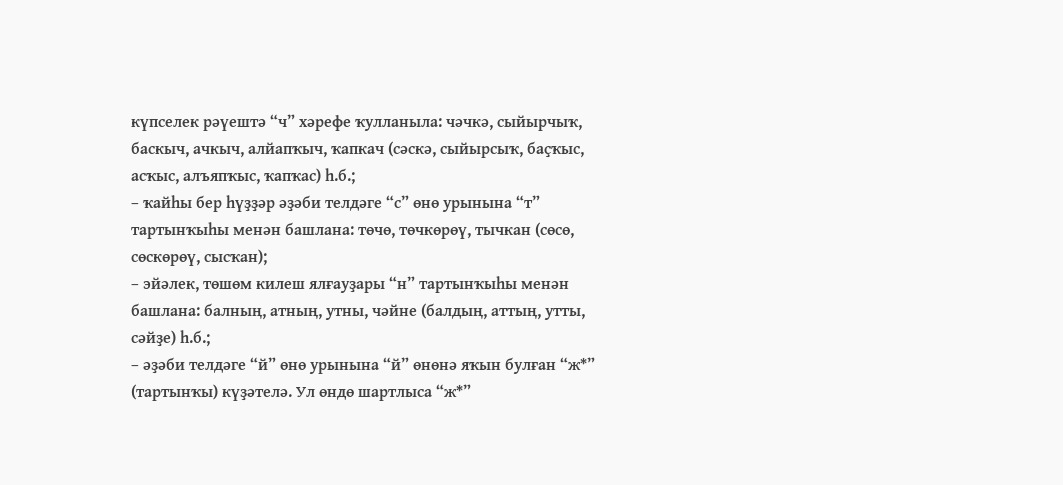күпселек рәүештә “ч” хәрефе ҡулланыла: чәчкә, сыйырчыҡ, баскыч, ачкыч, алйапҡыч, ҡапкач (сәскә, сыйырсыҡ, баҫҡыс, асҡыс, алъяпҡыс, ҡапҡас) һ.б.;
– ҡайһы бер һүҙҙәр әҙәби телдәге “с” өнө урынына “т” тартынҡыһы менән башлана: төчө, төчкөрөү, тычкан (сөсө, сөскөрөү, сысҡан);
– эйәлек, төшөм килеш ялғауҙары “н” тартынҡыһы менән башлана: балның, атның, утны, чәйне (балдың, аттың, утты, сәйҙе) һ.б.;
– әҙәби телдәге “й” өнө урынына “й” өнөнә яҡын булған “ж*” (тартынҡы) күҙәтелә. Ул өндө шартлыса “ж*”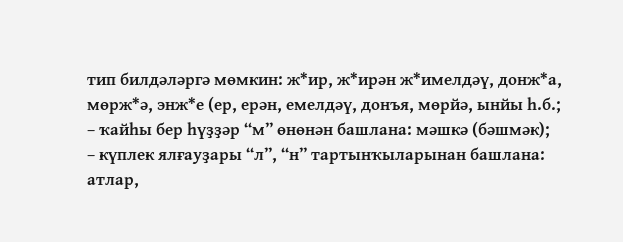тип билдәләргә мөмкин: ж*ир, ж*ирән ж*имелдәү, донж*а, мөрж*ә, энж*е (ер, ерән, емелдәү, донъя, мөрйә, ынйы һ.б.;
– ҡайһы бер һүҙҙәр “м” өнөнән башлана: мәшкә (бәшмәк);
– күплек ялғауҙары “л”, “н” тартынҡыларынан башлана: атлар,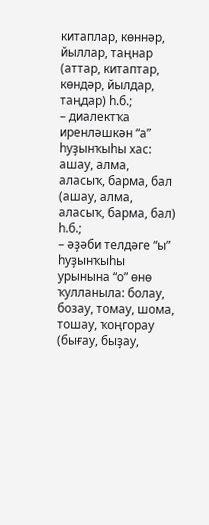китаплар, көннәр, йыллар, таңнар (аттар, китаптар, көндәр, йылдар, таңдар) һ.б.;
– диалектҡа иренләшкән “а” һуҙынҡыһы хас: ашау, алма, аласыҡ, барма, бал (ашау, алма, аласыҡ, барма, бал) һ.б.;
– әҙәби телдәге “ы” һуҙынҡыһы урынына “о” өнө ҡулланыла: болау, бозау, томау, шома, тошау, ҡоңгорау (бығау, быҙау,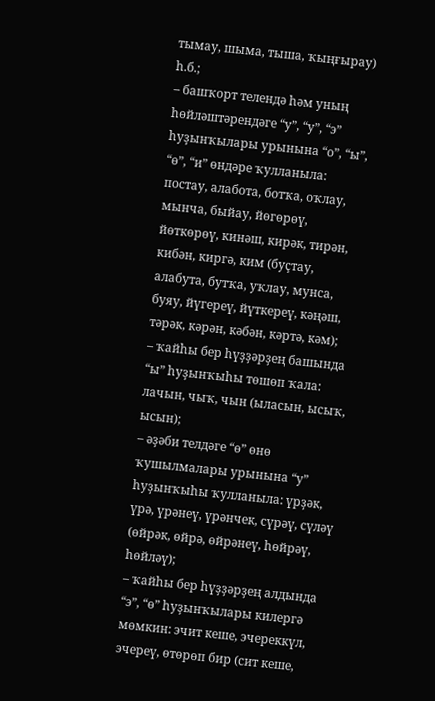тымау, шыма, тыша, ҡыңғырау) һ.б.;
– башҡорт телендә һәм уның һөйләштәрендәге “у”, “у”, “э” һуҙынҡылары урынына “о”, “ы”, “ө”, “и” өндәре ҡулланыла: постау, алабота, ботҡа, оҡлау, мынча, быйау, йөгөрөү, йөткөрөү, кинәш, кирәк, тирән, кибән, киргә, ким (буҫтау, алабута, бутҡа, уҡлау, мунса, буяу, йүгереү, йүткереү, кәңәш, тәрәк, кәрән, кәбән, кәртә, кәм);
– ҡайһы бер һүҙҙәрҙең башында “ы” һуҙынҡыһы төшөп ҡала: лачын, чыҡ, чын (ыласын, ысыҡ, ысын);
– әҙәби телдәге “ө” өнө ҡушылмалары урынына “у” һуҙынҡыһы ҡулланыла: үрҙәк, үрә, үрәнеү, үрәнчек, сүрәү, сүләү (өйрәк, өйрә, өйрәнеү, һөйрәү, һөйләү);
– ҡайһы бер һүҙҙәрҙең алдында “э”, “ө” һуҙынҡылары килергә мөмкин: эчит кеше, эчереккүл, эчереү, өтөрөп бир (сит кеше,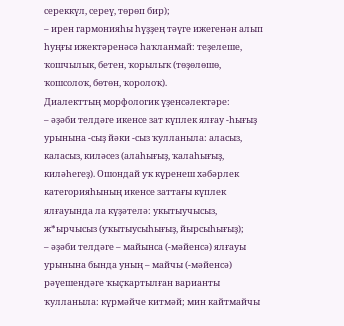сереккүл, сереү, төрөп бир);
– ирен гармонияһы һүҙҙең тәүге ижегенән алып һуңғы ижектәренәсә һаҡланмай: теҙелеше, ҡошчылык, бетен, ҡорылыҡ (төҙөлөшө, ҡошсолоҡ, бөтөн, ҡоролоҡ).
Диалекттың морфологик үҙенсәлектәре:
– әҙәби телдәге икенсе зат күплек ялғау -һығыҙ урынына -сыҙ йәки -сыз ҡулланыла: аласыз, каласыз, киләсез (алаһығыҙ, ҡалаһығыҙ, киләһегеҙ). Ошондай уҡ күренеш хәбәрлек категорияһының икенсе заттағы күплек ялғауында ла күҙәтелә: укытыучысыз, ж*ырчысыз (уҡытыусыһығыҙ, йырсыһығыҙ);
– әҙәби телдәге – майынса (-мәйенсә) ялғауы урынына бында уның – майчы (-мәйенсә) рәүешендәге ҡыҫҡартылған варианты ҡулланыла: күрмәйче китмәй; мин кайтмайчы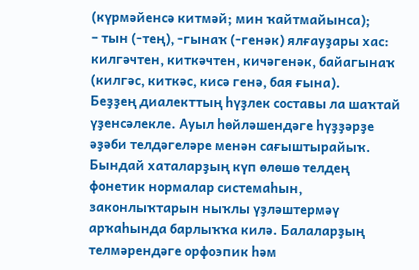(күрмәйенсә китмәй; мин ҡайтмайынса);
– тын (-тең), -гынаҡ (-генәк) ялғауҙары хас: килгәчтен, киткәчтен, кичәгенәк, байагынаҡ (килгәс, киткәс, кисә генә, бая ғына).
Беҙҙең диалекттың һүҙлек составы ла шаҡтай үҙенсәлекле. Ауыл һөйләшендәге һүҙҙәрҙе әҙәби телдәгеләре менән сағыштырайыҡ.
Бындай хаталарҙың күп өлөшө телдең фонетик нормалар системаһын, законлыҡтарын ныҡлы үҙләштермәү арҡаһында барлыҡҡа килә. Балаларҙың телмәрендәге орфоэпик һәм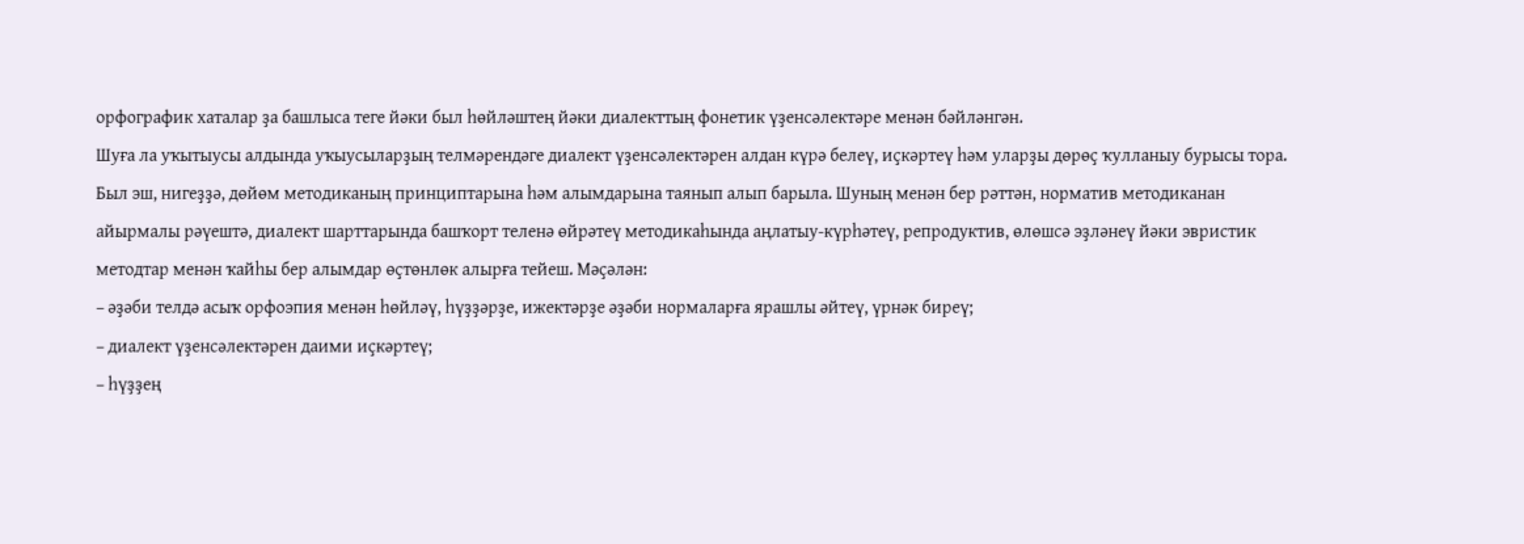орфографик хаталар ҙа башлыса теге йәки был һөйләштең йәки диалекттың фонетик үҙенсәлектәре менән бәйләнгән.
Шуға ла уҡытыусы алдында уҡыусыларҙың телмәрендәге диалект үҙенсәлектәрен алдан күрә белеү, иҫкәртеү һәм уларҙы дөрөҫ ҡулланыу бурысы тора.
Был эш, нигеҙҙә, дөйөм методиканың принциптарына һәм алымдарына таянып алып барыла. Шуның менән бер рәттән, норматив методиканан айырмалы рәүештә, диалект шарттарында башҡорт теленә өйрәтеү методикаһында аңлатыу-күрһәтеү, репродуктив, өлөшсә эҙләнеү йәки эвристик методтар менән ҡайһы бер алымдар өҫтөнлөк алырға тейеш. Мәҫәлән:
– әҙәби телдә асыҡ орфоэпия менән һөйләү, һүҙҙәрҙе, ижектәрҙе әҙәби нормаларға ярашлы әйтеү, үрнәк биреү;
– диалект үҙенсәлектәрен даими иҫкәртеү;
– һүҙҙең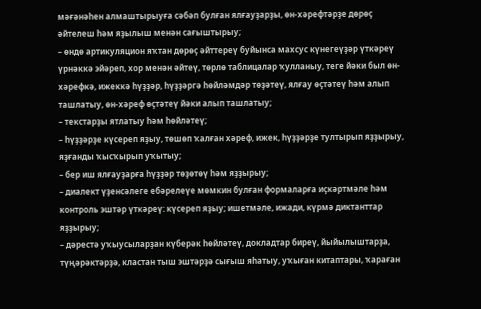мәғәнәһен алмаштырыуға сәбәп булған ялғауҙарҙы, өн-хәрефтәрҙе дөрөҫ әйтелеш һәм яҙылыш менән сағыштырыу;
– өндө артикуляцион яҡтан дөрөҫ әйттереү буйынса махсус күнегеүҙәр үткәреү үрнәккә эйәреп, хор менән әйтеү, төрлө таблицалар ҡулланыу, теге йәки был өн-хәрефкә, ижеккә һүҙҙәр, һүҙҙәргә һөйләмдәр төҙәтеү, ялғау өҫтәтеү һәм алып ташлатыу, өн-хәреф өҫтәтеү йәки алып ташлатыу;
– текстарҙы ятлатыу һәм һөйләтеү;
– һүҙҙәрҙе күсереп яҙыу, төшөп ҡалған хәреф, ижек, һүҙҙәрҙе тултырып яҙҙырыу, яҙғанды ҡысҡырып уҡытыу;
– бер иш ялғауҙарға һүҙҙәр төҙөтөү һәм яҙҙырыу;
– диалект үҙенсәлеге ебәрелеүе мөмкин булған формаларға иҫкәртмәле һәм контроль эштәр үткәреү: күсереп яҙыу; ишетмәле, ижади, күрмә диктанттар яҙҙырыу;
– дәрестә уҡыусыларҙан күберәк һөйләтеү, докладтар биреү, йыйылыштарҙа, түңәрәктәрҙә, кластан тыш эштәрҙә сығыш яһатыу, уҡыған китаптары, ҡараған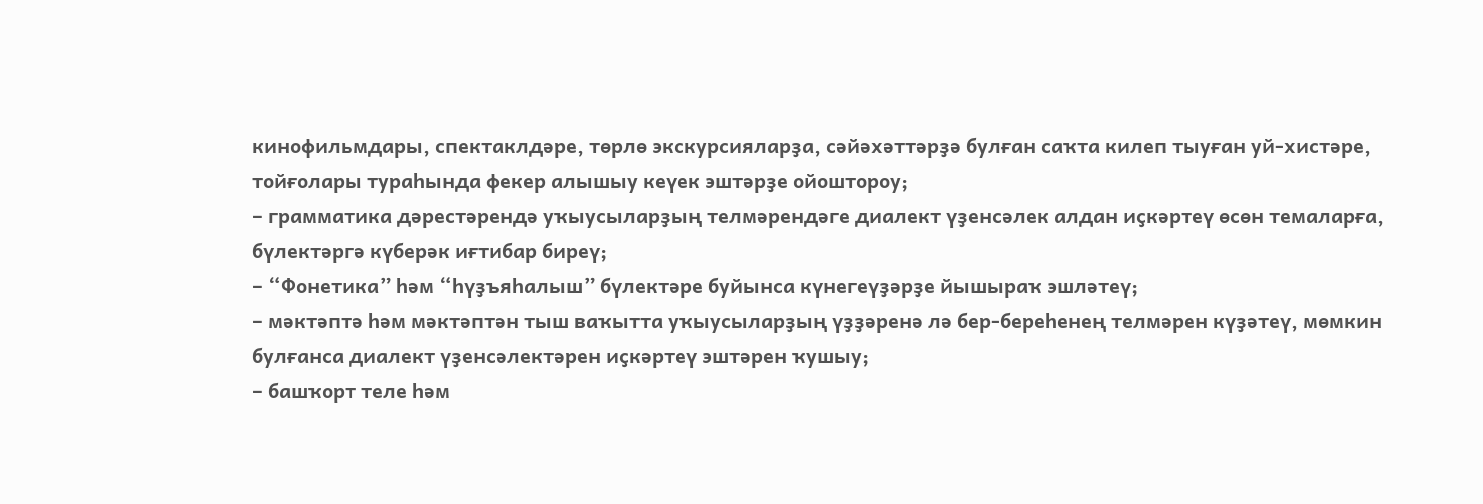кинофильмдары, спектаклдәре, төрлө экскурсияларҙа, сәйәхәттәрҙә булған саҡта килеп тыуған уй-хистәре, тойғолары тураһында фекер алышыу кеүек эштәрҙе ойоштороу;
– грамматика дәрестәрендә уҡыусыларҙың телмәрендәге диалект үҙенсәлек алдан иҫкәртеү өсөн темаларға, бүлектәргә күберәк иғтибар биреү;
– “Фонетика” һәм “һүҙъяһалыш” бүлектәре буйынса күнегеүҙәрҙе йышыраҡ эшләтеү;
– мәктәптә һәм мәктәптән тыш ваҡытта уҡыусыларҙың үҙҙәренә лә бер-береһенең телмәрен күҙәтеү, мөмкин булғанса диалект үҙенсәлектәрен иҫкәртеү эштәрен ҡушыу;
– башҡорт теле һәм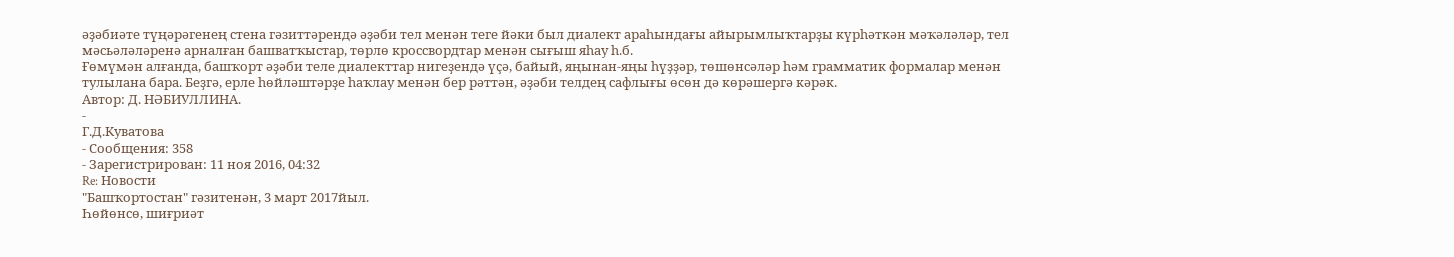әҙәбиәте түңәрәгенең стена гәзиттәрендә әҙәби тел менән теге йәки был диалект араһындағы айырымлыҡтарҙы күрһәткән мәҡәләләр, тел мәсьәләләренә арналған башватҡыстар, төрлө кроссвордтар менән сығыш яһау һ.б.
Ғөмүмән алғанда, башҡорт әҙәби теле диалекттар нигеҙендә үҫә, байый, яңынан-яңы һүҙҙәр, төшөнсәләр һәм грамматик формалар менән тулылана бара. Беҙгә, ерле һөйләштәрҙе һаҡлау менән бер рәттән, әҙәби телдең сафлығы өсөн дә көрәшергә кәрәк.
Автор: Д. НӘБИУЛЛИНА.
-
Г.Д.Куватова
- Сообщения: 358
- Зарегистрирован: 11 ноя 2016, 04:32
Re: Новости
"Башҡортостан" гәзитенән, 3 март 2017йыл.
Һөйөнсө, шиғриәт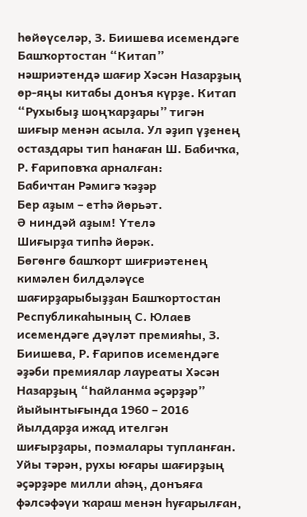һөйөүселәр, З. Биишева исемендәге Башҡортостан “Китап” нәшриәтендә шағир Хәсән Назарҙың өр-яңы китабы донъя күрҙе. Китап “Рухыбыҙ шоңҡарҙары” тигән шиғыр менән асыла. Ул әҙип үҙенең остаздары тип һанаған Ш. Бабичҡа, Р. Ғариповҡа арналған:
Бабичтан Рәмигә ҡәҙәр
Бер аҙым – етһә йөрьәт.
Ә ниндәй аҙым! Үтелә
Шиғырҙа типһә йөрәк.
Бөгөнгө башҡорт шиғриәтенең кимәлен билдәләүсе шағирҙарыбыҙҙан Башҡортостан Республикаһының С. Юлаев исемендәге дәүләт премияһы, З. Биишева, Р. Ғарипов исемендәге әҙәби премиялар лауреаты Хәсән Назарҙың “Һайланма әҫәрҙәр” йыйынтығында 1960 – 2016 йылдарҙа ижад ителгән шиғырҙары, поэмалары тупланған.
Уйы тәрән, рухы юғары шағирҙың әҫәрҙәре милли аһәң, донъяға фәлсәфәүи ҡараш менән һуғарылған,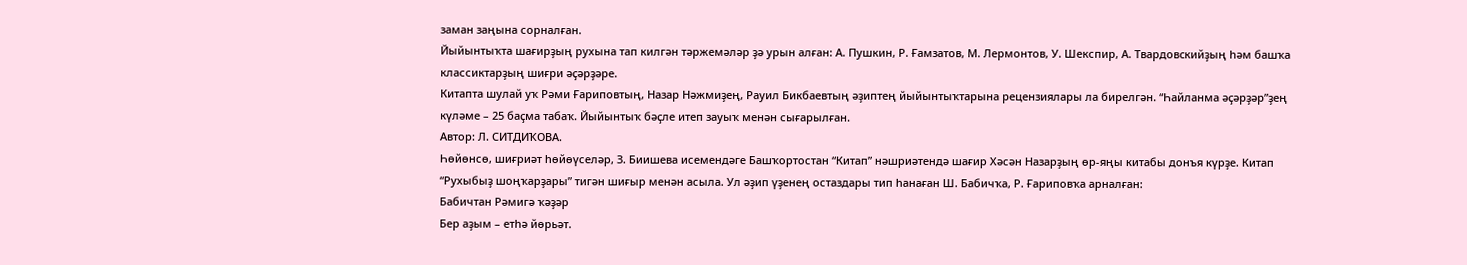заман заңына сорналған.
Йыйынтыҡта шағирҙың рухына тап килгән тәржемәләр ҙә урын алған: А. Пушкин, Р. Ғамзатов, М. Лермонтов, У. Шекспир, А. Твардовcкийҙың һәм башҡа классиктарҙың шиғри әҫәрҙәре.
Китапта шулай уҡ Рәми Ғариповтың, Назар Нәжмиҙең, Рауил Бикбаевтың әҙиптең йыйынтыҡтарына рецензиялары ла бирелгән. “Һайланма әҫәрҙәр”ҙең күләме – 25 баҫма табаҡ. Йыйынтыҡ бәҫле итеп зауыҡ менән сығарылған.
Автор: Л. СИТДИҠОВА.
Һөйөнсө, шиғриәт һөйөүселәр, З. Биишева исемендәге Башҡортостан “Китап” нәшриәтендә шағир Хәсән Назарҙың өр-яңы китабы донъя күрҙе. Китап “Рухыбыҙ шоңҡарҙары” тигән шиғыр менән асыла. Ул әҙип үҙенең остаздары тип һанаған Ш. Бабичҡа, Р. Ғариповҡа арналған:
Бабичтан Рәмигә ҡәҙәр
Бер аҙым – етһә йөрьәт.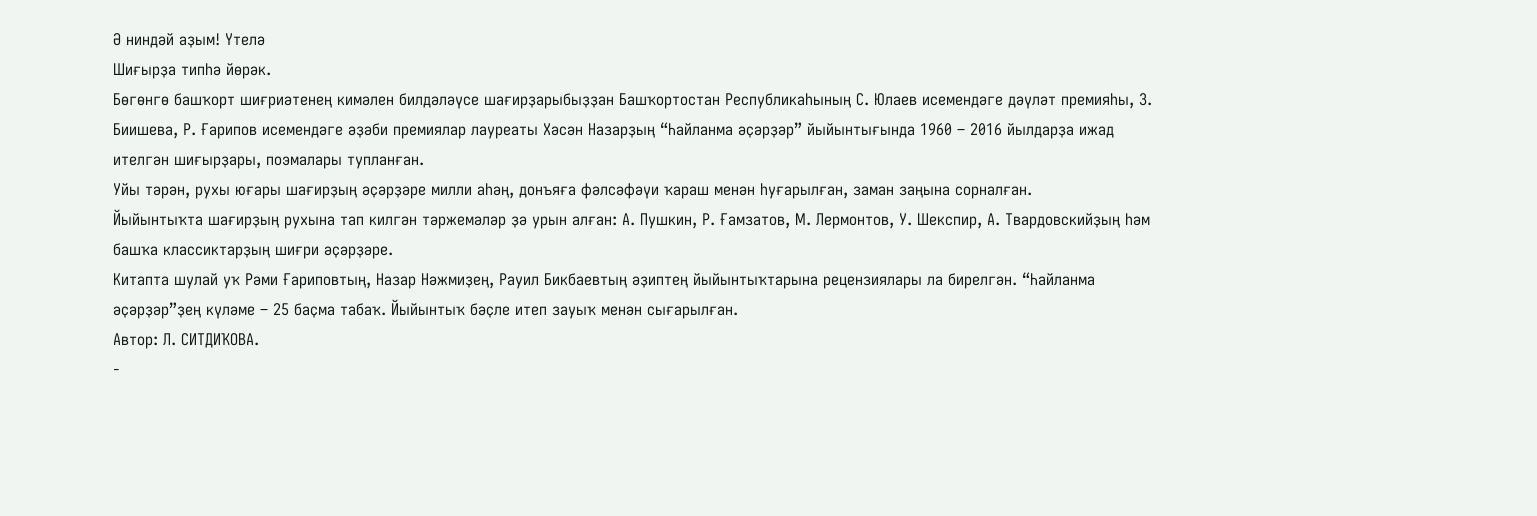Ә ниндәй аҙым! Үтелә
Шиғырҙа типһә йөрәк.
Бөгөнгө башҡорт шиғриәтенең кимәлен билдәләүсе шағирҙарыбыҙҙан Башҡортостан Республикаһының С. Юлаев исемендәге дәүләт премияһы, З. Биишева, Р. Ғарипов исемендәге әҙәби премиялар лауреаты Хәсән Назарҙың “Һайланма әҫәрҙәр” йыйынтығында 1960 – 2016 йылдарҙа ижад ителгән шиғырҙары, поэмалары тупланған.
Уйы тәрән, рухы юғары шағирҙың әҫәрҙәре милли аһәң, донъяға фәлсәфәүи ҡараш менән һуғарылған, заман заңына сорналған.
Йыйынтыҡта шағирҙың рухына тап килгән тәржемәләр ҙә урын алған: А. Пушкин, Р. Ғамзатов, М. Лермонтов, У. Шекспир, А. Твардовcкийҙың һәм башҡа классиктарҙың шиғри әҫәрҙәре.
Китапта шулай уҡ Рәми Ғариповтың, Назар Нәжмиҙең, Рауил Бикбаевтың әҙиптең йыйынтыҡтарына рецензиялары ла бирелгән. “Һайланма әҫәрҙәр”ҙең күләме – 25 баҫма табаҡ. Йыйынтыҡ бәҫле итеп зауыҡ менән сығарылған.
Автор: Л. СИТДИҠОВА.
-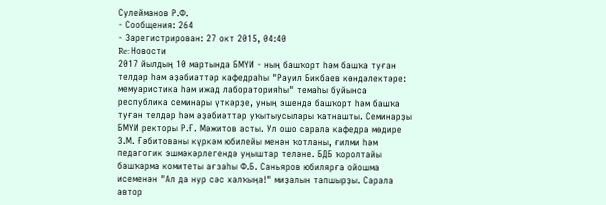Сулейманов Р.Ф.
- Сообщения: 264
- Зарегистрирован: 27 окт 2015, 04:40
Re: Новости
2017 йылдың 10 мартында БМҮИ - ның башҡорт һәм башҡа туған телдәр һәм әҙәбиәттәр кафедраһы "Рауил Бикбаев көндәлектәре: мемуаристика һәм ижад лабораторияһы" темаһы буйынса республика семинары үткәрҙе, уның эшендә башҡорт һәм башҡа туған телдәр һәм әҙәбиәттәр уҡытыусылары ҡатнашты. Семинарҙы БМҮИ ректоры Р.Ғ. Мәжитов асты. Ул ошо сарала кафедра мөдире З.М. Ғәбитованы күркәм юбилейы менән ҡотланы, ғилми һәм педагогик эшмәкәрлегендә уңыштар теләне. БДБ ҡоролтайы башҡарма комитеты ағзаһы Ф.Б. Саньяров юбилярға ойошма исеменән "Ал да нур сәс халҡыңа!" миҙалын тапшырҙы. Сарала автор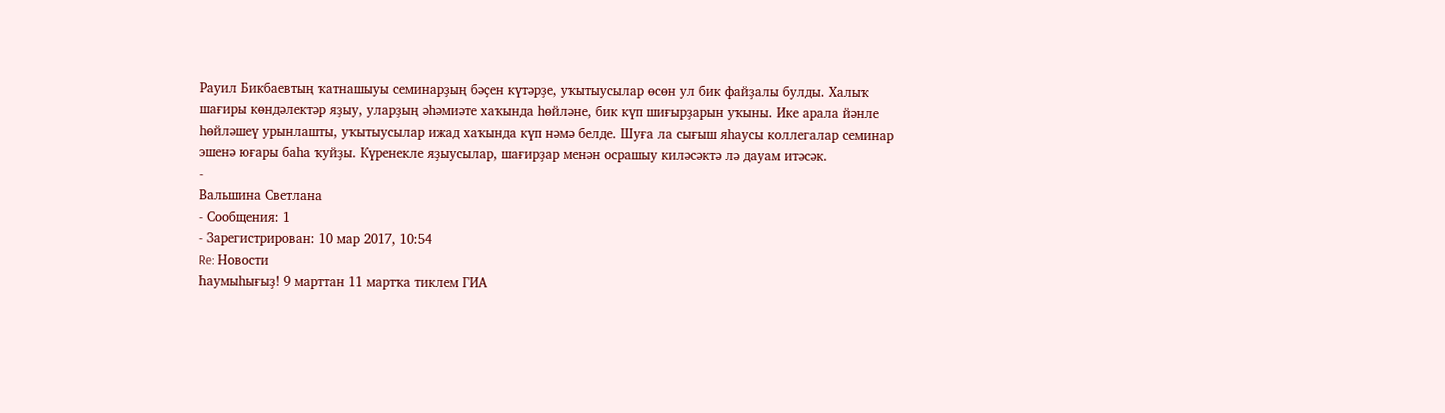Рауил Бикбаевтың ҡатнашыуы семинарҙың бәҫен күтәрҙе, уҡытыусылар өсөн ул бик файҙалы булды. Халыҡ шағиры көндәлектәр яҙыу, уларҙың әһәмиәте хаҡында һөйләне, бик күп шиғырҙарын уҡыны. Ике арала йәнле һөйләшеү урынлашты, уҡытыусылар ижад хаҡында күп нәмә белде. Шуға ла сығыш яһаусы коллегалар семинар эшенә юғары баһа ҡуйҙы. Күренекле яҙыусылар, шағирҙар менән осрашыу киләсәктә лә дауам итәсәк.
-
Вальшина Светлана
- Сообщения: 1
- Зарегистрирован: 10 мар 2017, 10:54
Re: Новости
Һаумыһығыҙ! 9 марттан 11 мартҡа тиклем ГИА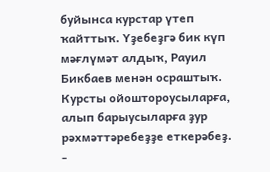буйынса курстар үтеп ҡайттыҡ. Үҙебеҙгә бик күп мәғлүмәт алдыҡ, Рауил Бикбаев менән осраштыҡ. Курсты ойоштороусыларға, алып барыусыларға ҙур рәхмәттәребеҙҙе еткерәбеҙ.
-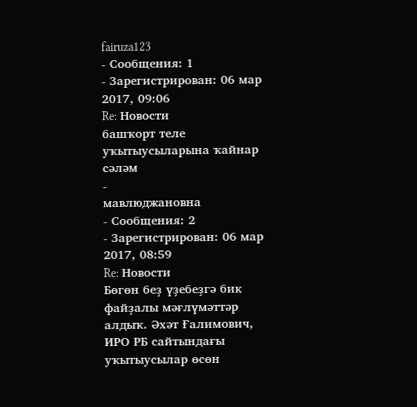fairuza123
- Сообщения: 1
- Зарегистрирован: 06 мар 2017, 09:06
Re: Новости
башҡорт теле уҡытыусыларына ҡайнар сәләм
-
мавлюджановна
- Сообщения: 2
- Зарегистрирован: 06 мар 2017, 08:59
Re: Новости
Бөгөн беҙ үҙебеҙгә бик файҙалы мәғлүмәттәр алдыҡ. Әхәт Ғалимович, ИРО РБ сайтындағы уҡытыусылар өсөн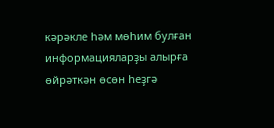кәрәкле һәм мөһим булған информацияларҙы алырға өйрәткән өсөн һеҙгә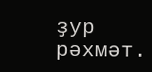ҙур рәхмәт.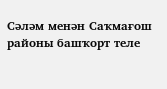Сәләм менән Саҡмағош районы башҡорт теле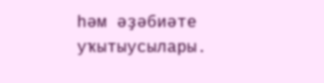һәм әҙәбиәте уҡытыусылары.